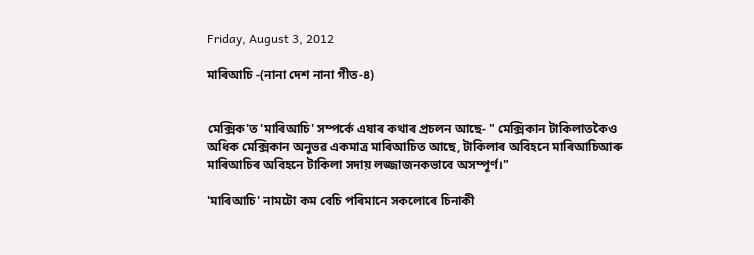Friday, August 3, 2012

মাৰিআচি -(নানা দেশ নানা গীত-৪)


মেক্সিক'ত 'মাৰিআচি' সম্পৰ্কে এষাৰ কথাৰ প্রচলন আছে- " মেক্সিকান টাকিলাতকৈও অধিক মেক্সিকান অনুভৱ একমাত্র মাৰিআচিত আছে, টাকিলাৰ অবিহনে মাৰিআচিআৰু মাৰিআচিৰ অবিহনে টাকিলা সদায় লজ্জাজনকভাবে অসম্পূৰ্ণ।"

'মাৰিআচি' নামটো কম বেচি পৰিমানে সকলোৰে চিনাকী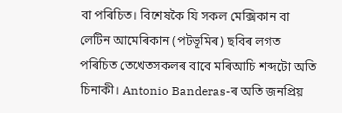বা পৰিচিত। বিশেষকৈ যি সকল মেক্সিকান বা লেটিন আমেৰিকান (পটভূমিৰ) ছবিৰ লগত পৰিচিত তেখেতসকলৰ বাবে মৰিআচি শব্দটো অতি চিনাকী। Antonio Banderas-ৰ অতি জনপ্রিয়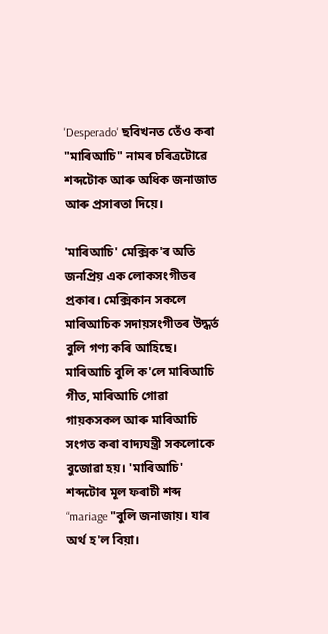'Desperado' ছবিখনত তেঁও কৰা "মাৰিআচি" নামৰ চৰিত্রটোৱে শব্দটোক আৰু অধিক জনাজাত আৰু প্রসাৰতা দিয়ে।

'মাৰিআচি' মেক্সিক'ৰ অতি জনপ্রিয় এক লোকসংগীতৰ প্রকাৰ। মেক্সিকান সকলে মাৰিআচিক সদায়সংগীতৰ উদ্ধৰ্ত বুলি গণ্য কৰি আহিছে। মাৰিআচি বুলি ক'লে মাৰিআচি গীত, মাৰিআচি গোৱা গায়কসকল আৰু মাৰিআচি সংগত কৰা বাদ্যযন্ত্রী সকলোকে বুজোৱা হয়। 'মাৰিআচি' শব্দটোৰ মূল ফৰাচী শব্দ “mariage "বুলি জনাজায়। যাৰ অৰ্থ হ'ল বিয়া।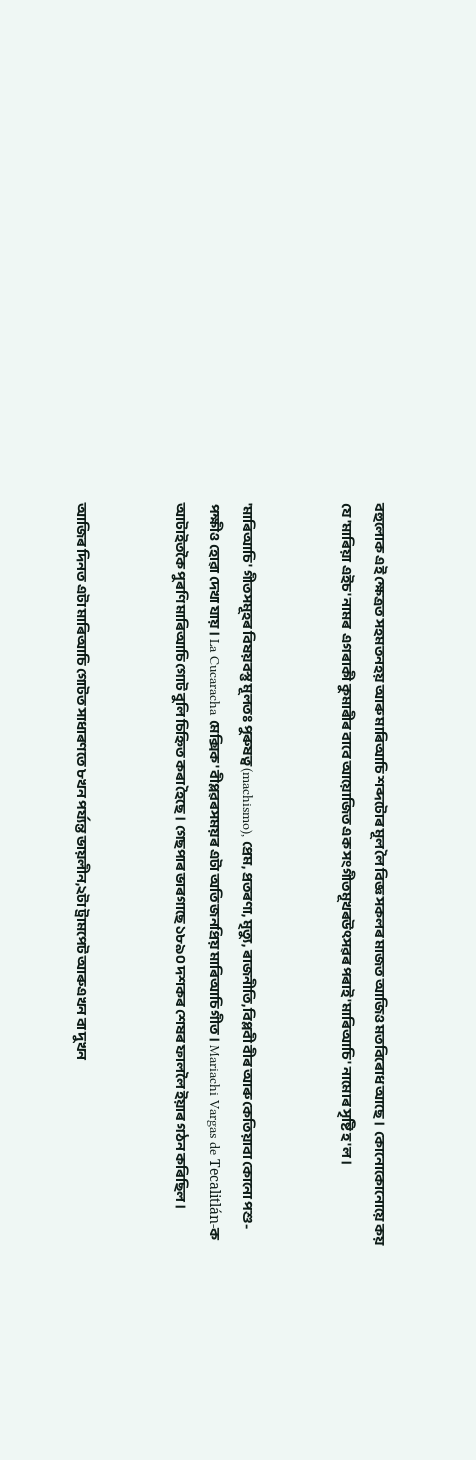বহুলোক এই ক্ষেত্রত সহমতনহয় আৰু মাৰিআচি শব্দটোৰ মূল লৈ বিজ্ঞ সকলৰ মাজত আজিও মতবিৰোধ আছে।  কোনোকোনোয়ে কয় যে 'মাৰিয়া এইচ' নামৰ  এগৰাকী কুমাৰীৰ বাবে আয়োজিত এক সংগীতমূখৰউৎসৱৰ পৰাই 'মাৰিআচি' নামোৰ সৃষ্টি হ'ল।


'মাৰিআচি' গীতসমূহৰ বিষয়বস্তু মূলতঃ পুৰুষত্ব (machismo), প্রেম, প্রতৰণা, মৃত্যু, ৰাজনীতি,বিপ্লবী বীৰ আৰু কেতিয়াবা কোনো পশু-পক্ষীও হোৱা দেখা যায়। La Cucaracha মেক্সিক' বীপ্লৱৰসময়ৰ এটা অতি জনপ্রিয় মাৰিআচি গীত। Mariachi Vargas de Tecalitlán-ক আটাইতকৈ পুৰণি মাৰিআচি গোট বুলি চিহ্নিত কৰা হৈছে। গেছপাৰ ভাৰগাছে ১৮৯০ দশকৰ শেষৰ ফাললৈ ইয়াৰ গঠন কৰিছিল।


আজিৰ দিনত এটা মাৰিআচি গোটত সাধাৰণতে ৮খন পৰ্য্যন্ত ভায়লীন,২টা ট্রামপেট আৰুএখন বা দুখন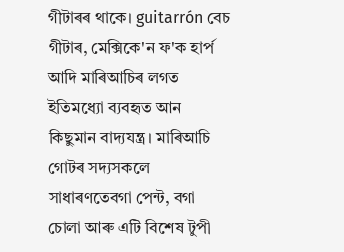গীটাৰৰ থাকে। guitarrón বেচ গীটাৰ, মেক্সিকে'ন ফ'ক হাৰ্প আদি মাৰিআচিৰ লগত ইতিমধ্যো ব্যবহৃত আন কিছুমান বাদ্যযন্ত্র। মাৰিআচি গোটৰ সদ্যসকলে সাধাৰণতেবগা পেন্ট, বগা চোলা আৰু এটি বিশেষ টুপী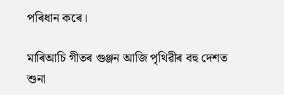পৰিধান কৰে।

মাৰিআচি গীতৰ গুঞ্জন আজি পৃথিৱীৰ বহু দেশত শুনা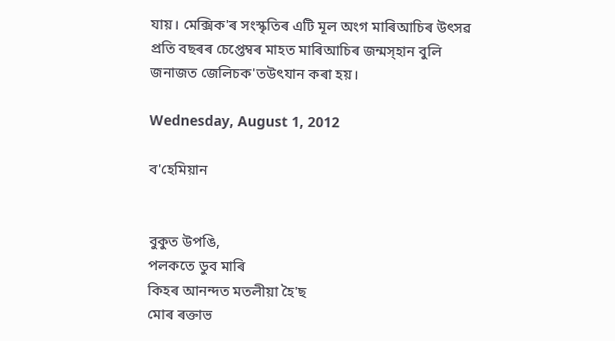যায়। মেক্সিক'ৰ সংস্কৃতিৰ এটি মূল অংগ মাৰিআচিৰ উৎসৱ প্রতি বছৰৰ চেপ্তেম্বৰ মাহত মাৰিআচিৰ জন্মস্হান বুলি জনাজত জেলিচক'তউৎযান কৰা হয়।

Wednesday, August 1, 2012

ব'হেমিয়ান


বুকুত উপঙি,
পলকতে ডুব মাৰি
কিহৰ আনন্দত মতলীয়া হৈ'ছ
মোৰ ৰক্তাভ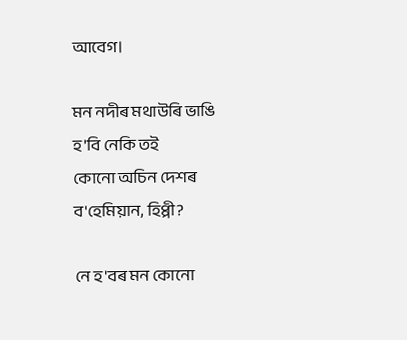আবেগ।

মন নদীৰ মথাউৰি ভাঙি
হ'বি নেকি তই
কোনো অচিন দেশৰ
ব'হেমিয়ান, হিপ্পী?

নে হ'বৰ মন কোনো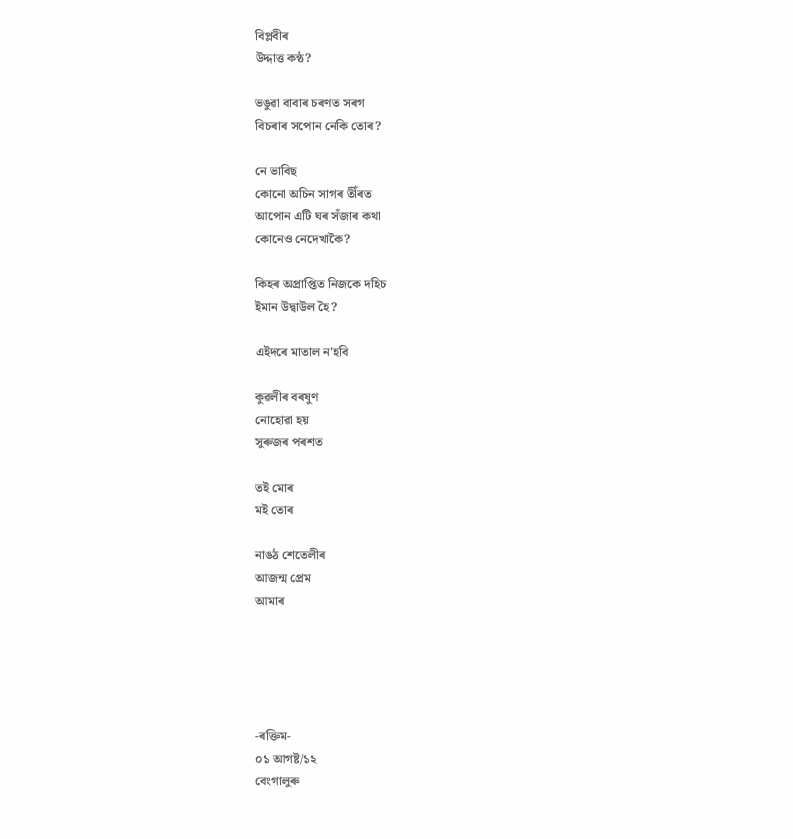বিপ্লবীৰ
উদ্দাত্ত কন্ঠ?

ভঙুৱা বাবাৰ চৰণত সৰগ
বিচৰাৰ সপোন নেকি তোৰ?

নে ভাবিছ
কোনো অচিন সাগৰ তীঁৰত
আপোন এটি ঘৰ সঁজাৰ কথা
কোনেও নেদেখাকৈ?

কিহৰ অপ্রাপ্তিত নিজকে দহিচ
ইমান উদ্বাউল হৈ?

এইদৰে মাতাল ন'হবি

কুৱলীৰ বৰষুণ
নোহোৱা হয়
সুৰুজৰ পৰশত

তই মোৰ
মই তোৰ

নাঙঠ শেতেলীৰ
আজন্ম প্রেম
আমাৰ





-ৰক্তিম-
০১ আগষ্ট/১২
বেংগালুৰু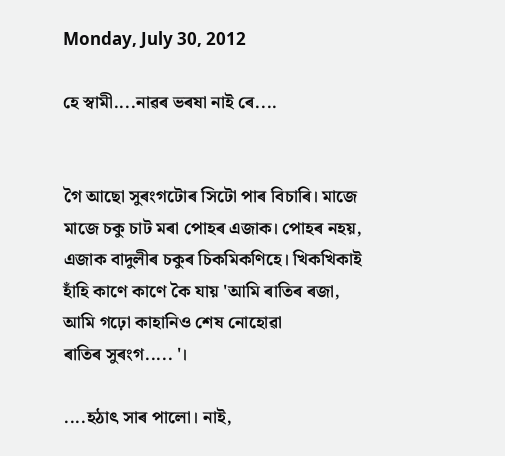Monday, July 30, 2012

হে স্বামী....নাৱৰ ভৰষা নাই ৰে....


গৈ আছো সুৰংগটোৰ সিটো পাৰ বিচাৰি। মাজে মাজে চকু চাট মৰা পোহৰ এজাক। পোহৰ নহয়, এজাক বাদুলীৰ চকুৰ চিকমিকণিহে। খিকখিকাই হাঁহি কাণে কাণে কৈ যায় 'আমি ৰাতিৰ ৰজা, আমি গঢ়ো কাহানিও শেষ নোহোৱা
ৰাতিৰ সুৰংগ..... '।

....হঠাৎ সাৰ পালো। নাই,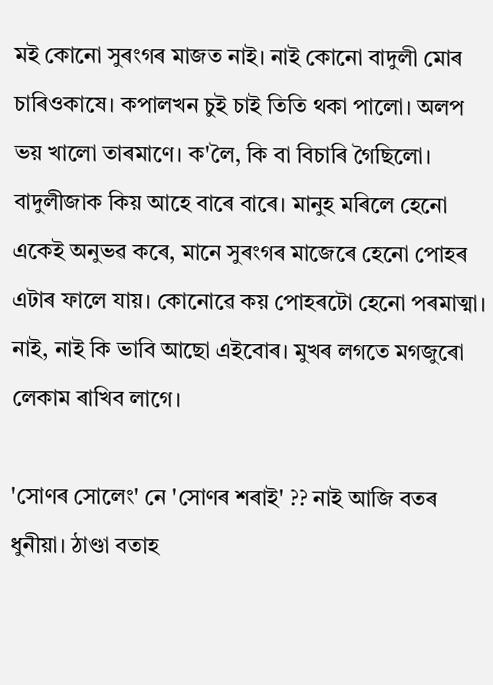মই কোনো সুৰংগৰ মাজত নাই। নাই কোনো বাদুলী মোৰ চাৰিওকাষে। কপালখন চুই চাই তিতি থকা পালো। অলপ ভয় খালো তাৰমাণে। ক'লৈ, কি বা বিচাৰি গৈছিলো। বাদুলীজাক কিয় আহে বাৰে বাৰে। মানুহ মৰিলে হেনো একেই অনুভৱ কৰে, মানে সুৰংগৰ মাজেৰে হেনো পোহৰ এটাৰ ফালে যায়। কোনোৱে কয় পোহৰটো হেনো পৰমাত্মা। নাই, নাই কি ভাবি আছো এইবোৰ। মুখৰ লগতে মগজুৰো লেকাম ৰাখিব লাগে।

'সোণৰ সোলেং' নে 'সোণৰ শৰাই' ?? নাই আজি বতৰ ধুনীয়া। ঠাণ্ডা বতাহ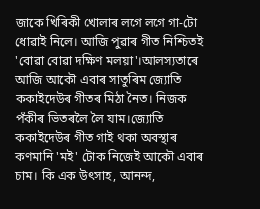জাকে খিৰিকী খোলাৰ লগে লগে গা-টো ধোৱাই নিলে। আজি পুৱাৰ গীত নিশ্চিতই 'বোৱা বোৱা দক্ষিণ মলয়া'।আলস্যতাৰে আজি আকৌ এবাৰ সাতুৰিম জ্যোতি ককাইদেউৰ গীতৰ মিঠা নৈত। নিজক পঁকীৰ ভিতৰলৈ লৈ যাম।জ্যোতি ককাইদেউৰ গীত গাই থকা অবস্থাৰ কণমানি 'মই' টোক নিজেই আকৌ এবাৰ চাম। কি এক উৎসাহ, আনন্দ,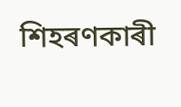শিহৰণকাৰী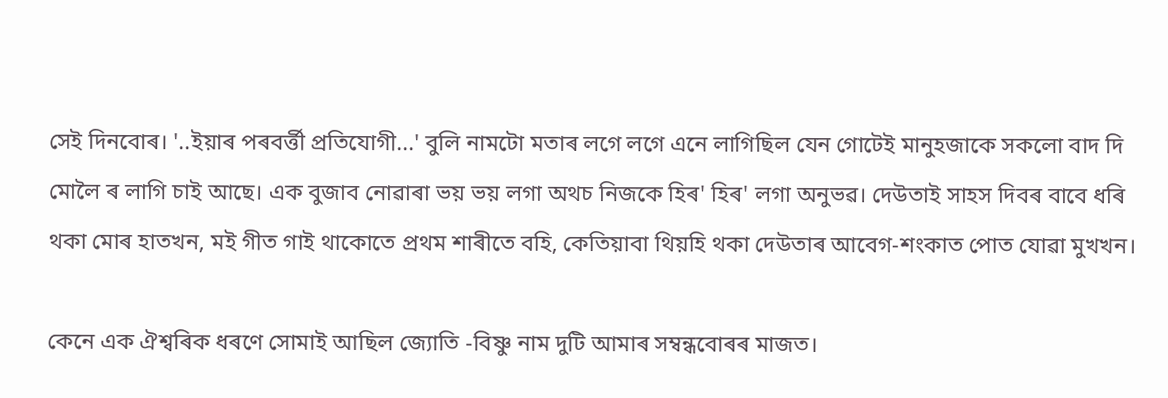সেই দিনবোৰ। '..ইয়াৰ পৰবৰ্ত্তী প্রতিযোগী...' বুলি নামটো মতাৰ লগে লগে এনে লাগিছিল যেন গোটেই মানুহজাকে সকলো বাদ দি মোলৈ ৰ লাগি চাই আছে। এক বুজাব নোৱাৰা ভয় ভয় লগা অথচ নিজকে হিৰ' হিৰ' লগা অনুভৱ। দেউতাই সাহস দিবৰ বাবে ধৰি থকা মোৰ হাতখন, মই গীত গাই থাকোতে প্রথম শাৰীতে বহি, কেতিয়াবা থিয়হি থকা দেউতাৰ আবেগ-শংকাত পোত যোৱা মুখখন।

কেনে এক ঐশ্ৱৰিক ধৰণে সোমাই আছিল জ্যোতি -বিষ্ণু নাম দুটি আমাৰ সম্বন্ধবোৰৰ মাজত।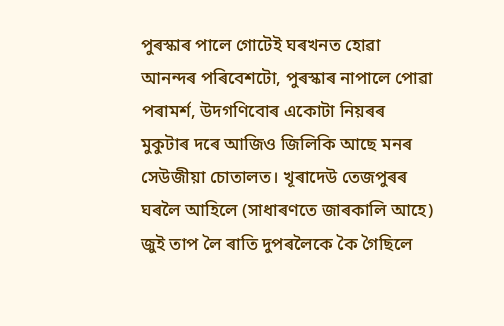পুৰস্কাৰ পালে গোটেই ঘৰখনত হোৱা আনন্দৰ পৰিবেশটো, পুৰস্কাৰ নাপালে পোৱা পৰামৰ্শ, উদগণিবোৰ একোটা নিয়ৰৰ মুকুটাৰ দৰে আজিও জিলিকি আছে মনৰ সেউজীয়া চোতালত। খূৰাদেউ তেজপুৰৰ ঘৰলৈ আহিলে (সাধাৰণতে জাৰকালি আহে) জুই তাপ লৈ ৰাতি দুপৰলৈকে কৈ গৈছিলে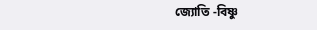জ্যোতি -বিষ্ণু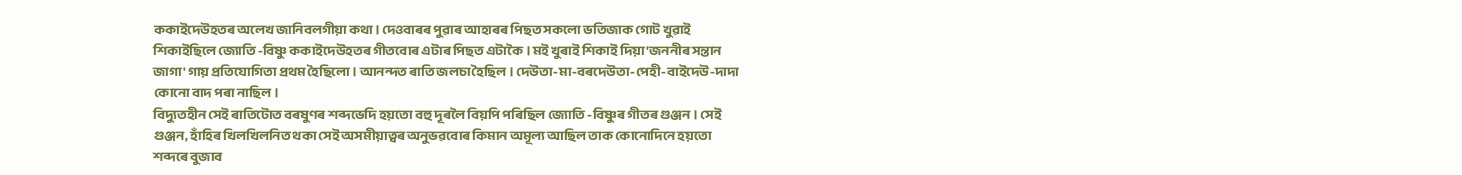ককাইদেউহতৰ অলেখ জানিবলগীয়া কথা। দেওবাৰৰ পুৱাৰ আহাৰৰ পিছত সকলো ভতিজাক গোট খুৱাই শিকাইছিলে জ্যোতি -বিষ্ণু ককাইদেউহতৰ গীতবোৰ এটাৰ পিছত এটাকৈ। মই খুৰাই শিকাই দিয়া 'জননীৰ সন্তান জাগা' গায় প্রতিযোগিতা প্রথম হৈছিলো। আনন্দত ৰাতি জলচা হৈছিল। দেউতা-মা-বৰদেউতা-পেহী-বাইদেউ-দাদা কোনো বাদ পৰা নাছিল।
বিদ্যুতহীন সেই ৰাতিটোত বৰষুণৰ শব্দভেদি হয়তো বহু দূৰলৈ বিয়পি পৰিছিল জ্যোতি -বিষ্ণুৰ গীতৰ গুঞ্জন। সেই গুঞ্জন, হাঁহিৰ খিলখিলনিত থকা সেই অসমীয়াত্বৰ অনুভৱবোৰ কিমান অমূল্য আছিল তাক কোনোদিনে হয়তো
শব্দৰে বুজাব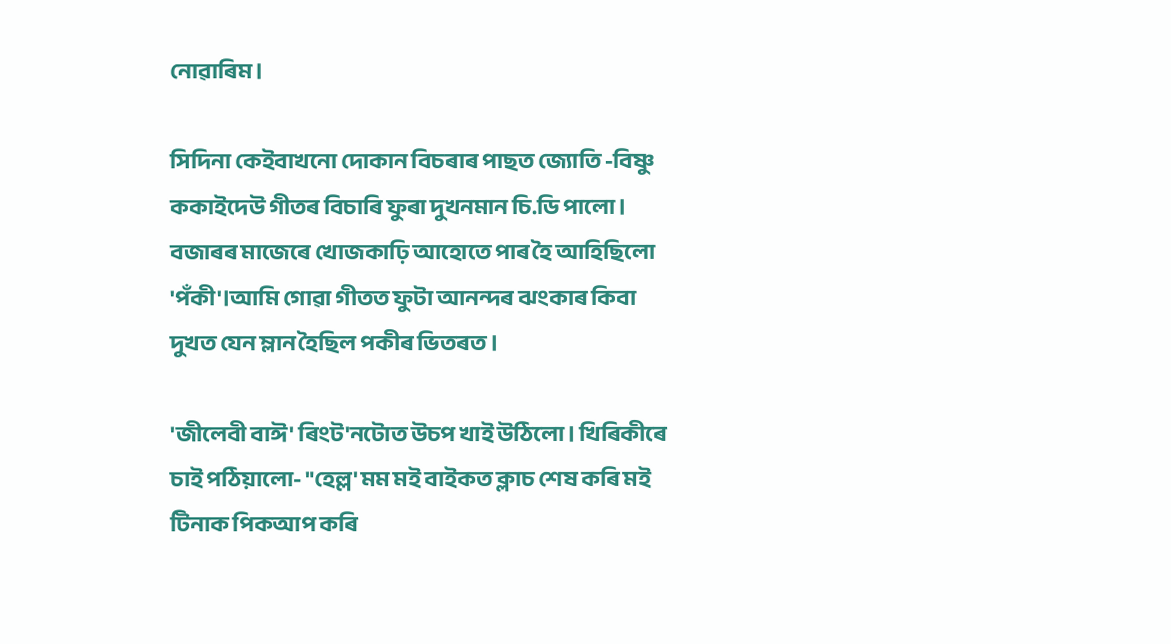নোৱাৰিম।

সিদিনা কেইবাখনো দোকান বিচৰাৰ পাছত জ্যোতি -বিষ্ণু ককাইদেউ গীতৰ বিচাৰি ফুৰা দুখনমান চি.ডি পালো । বজাৰৰ মাজেৰে খোজকাঢ়ি আহোতে পাৰ হৈ আহিছিলো 'পঁকী'।আমি গোৱা গীতত ফুটা আনন্দৰ ঝংকাৰ কিবা দুখত যেন ম্লান হৈছিল পকীৰ ভিতৰত ।

'জীলেবী বাঈ' ৰিংট'নটোত উচপ খাই উঠিলো। খিৰিকীৰে চাই পঠিয়ালো- "হেল্ল' মম মই বাইকত ক্লাচ শেষ কৰি মই টিনাক পিকআপ কৰি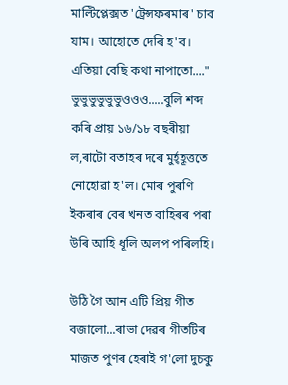মাল্টিপ্লেক্সত 'ট্রেন্সফৰমাৰ' চাব যাম। আহোতে দেৰি হ'ব। এতিয়া বেছি কথা নাপাতো...." ভুভুভুভুভুভুওওও.....বুলি শব্দ কৰি প্রায় ১৬/১৮ বছৰীয়া ল,ৰাটো বতাহৰ দৰে মুৰ্হ্হূত্ততে নোহোৱা হ'ল। মোৰ পুৰণি ইকৰাৰ বেৰ খনত বাহিৰৰ পৰা উৰি আহি ধূলি অলপ পৰিলহি।

উঠি গৈ আন এটি প্রিয় গীত বজালো...ৰাভা দেৱৰ গীতটিৰ মাজত পুণৰ হেৰাই গ'লো দুচকু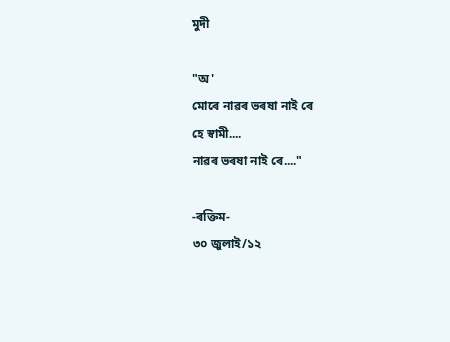মুদী

"অ'
মোৰে নাৱৰ ভৰষা নাই ৰে
হে স্বামী....
নাৱৰ ভৰষা নাই ৰে...."

-ৰক্তিম-
৩০ জুলাই/১২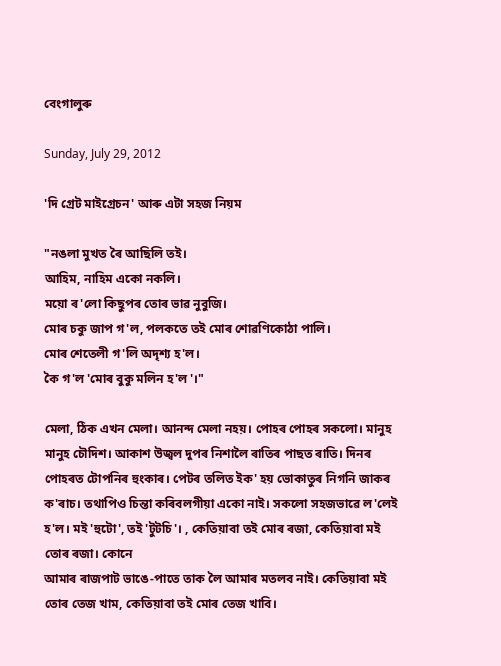বেংগালুৰু

Sunday, July 29, 2012

'দি গ্রেট মাইগ্রেচন' আৰু এটা সহজ নিয়ম

"নঙলা মুখত ৰৈ আছিলি তই।
আহিম, নাহিম একো নকলি।
ময়ো ৰ'লো কিছুপৰ তোৰ ভাৱ নুবুজি।
মোৰ চকু জাপ গ'ল, পলকতে তই মোৰ শোৱণিকোঠা পালি।
মোৰ শেতেলী গ'লি অদৃশ্য হ'ল।
কৈ গ'ল 'মোৰ বুকু মলিন হ'ল'।"

মেলা, ঠিক এখন মেলা। আনন্দ মেলা নহয়। পোহৰ পোহৰ সকলো। মানুহ মানুহ চৌদিশ। আকাশ উজ্ৱল দুপৰ নিশালৈ ৰাতিৰ পাছত ৰাতি। দিনৰ পোহৰত টোপনিৰ হুংকাৰ। পেটৰ তলিত ইক' হয় ভোকাতুৰ নিগনি জাকৰ ক'ৰাচ। তথাপিও চিন্তা কৰিবলগীয়া একো নাই। সকলো সহজভাৱে ল'লেই হ'ল। মই 'হুটো', তই 'টুটচি'। , কেতিয়াবা তই মোৰ ৰজা, কেতিয়াবা মই তোৰ ৰজা। কোনে
আমাৰ ৰাজপাট ভাঙে-পাতে তাক লৈ আমাৰ মতলব নাই। কেতিয়াবা মই তোৰ তেজ খাম, কেতিয়াবা তই মোৰ তেজ খাবি।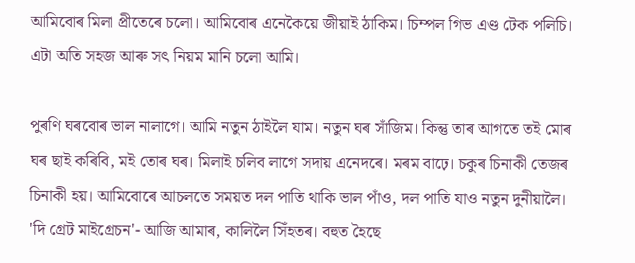আমিবোৰ মিলা প্রীতেৰে চলো। আমিবোৰ এনেকৈয়ে জীয়াই ঠাকিম। চিম্পল গিভ এণ্ড টেক পলিচি। এটা অতি সহজ আৰু সৎ নিয়ম মানি চলো আমি।

পুৰণি ঘৰবোৰ ভাল নালাগে। আমি নতুন ঠাইলৈ যাম। নতুন ঘৰ সাঁজিম। কিন্তু তাৰ আগতে তই মোৰ ঘৰ ছাই কৰিবি, মই তোৰ ঘৰ। মিলাই চলিব লাগে সদায় এনেদৰে। মৰম বাঢ়ে। চকুৰ চিনাকী তেজৰ চিনাকী হয়। আমিবোৰে আচলতে সময়ত দল পাতি থাকি ভাল পাঁও, দল পাতি যাও নতুন দুনীয়ালৈ। 'দি গ্রেট মাইগ্রেচন'- আজি আমাৰ, কালিলৈ সিঁহতৰ। বহুত হৈছে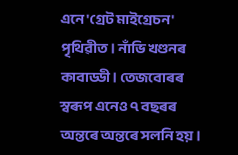এনে 'গ্রেট মাইগ্রেচন' পৃথিৱীত। নাঁভি খণ্ডনৰ কাবাড্ডী। তেজবোৰৰ স্বৰূপ এনেও ৭ বছৰৰ অন্তৰে অন্তৰে সলনি হয়।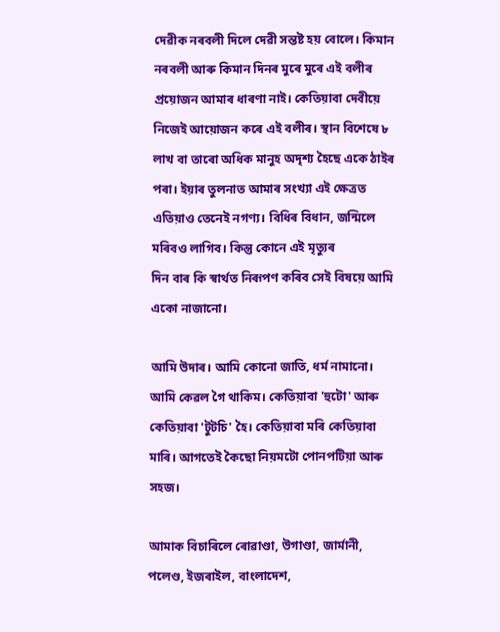দেৱীক নৰবলী দিলে দেৱী সন্তষ্ট হয় বোলে। কিমান নৰবলী আৰু কিমান দিনৰ মুৰে মুৰে এই বলীৰ প্রয়োজন আমাৰ ধাৰণা নাই। কেতিয়াবা দেবীয়ে নিজেই আয়োজন কৰে এই বলীৰ। স্থান বিশেষে ৮ লাখ বা তাৰো অধিক মানুহ অদৃশ্য হৈছে একে ঠাইৰ পৰা। ইয়াৰ তুলনাত আমাৰ সংখ্যা এই ক্ষেত্রত এতিয়াও তেনেই নগণ্য। বিধিৰ বিধান, জন্মিলে মৰিবও লাগিব। কিন্তু কোনে এই মৃত্যুৰ
দিন বাৰ কি স্ৱাৰ্থত নিৰূপণ কৰিব সেই বিষয়ে আমি একো নাজানো।

আমি উদাৰ। আমি কোনো জাতি, ধৰ্ম নামানো। আমি কেৱল গৈ থাকিম। কেতিয়াবা 'হুটো' আৰু কেতিয়াবা 'টুটচি' হৈ। কেতিয়াবা মৰি কেতিয়াবা মাৰি। আগতেই কৈছো নিয়মটো পোনপটিয়া আৰু সহজ।

আমাক বিচাৰিলে ৰোৱাণ্ডা, উগাণ্ডা, জাৰ্মানী, পলেণ্ড, ইজৰাইল, বাংলাদেশ,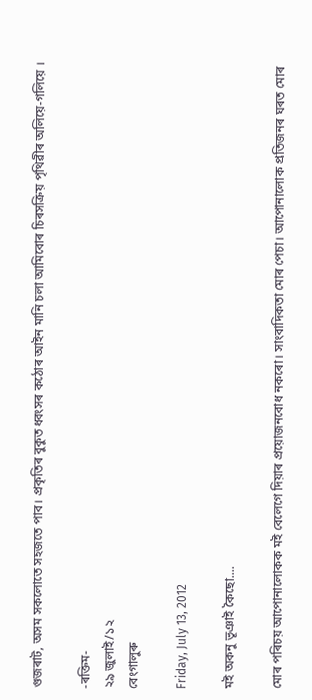গুজৰাট, অসম সকলোতে সহজতে পাব। প্রকৃতিৰ বুকুত ধ্ৱংসৰ কঠোৰ আইন মানি চলা আমিবোৰ চিৰসক্রিয় পৃথিৱীৰ অলিয়ে-গলিয়ে ।

-ৰক্তিম-
২৯ জুলাই/১২
বেংগালুৰু

Friday, July 13, 2012

মই অকনু ভূঞাই কৈছো....

মোৰ পৰিচয় আপোনালোকক মই বেলেগে দিয়াৰ প্রয়োজনবোধ নকৰো। সাংবাদিকতা মোৰ পেচা। আপোনালোক প্রতিজনৰ ঘৰত মোৰ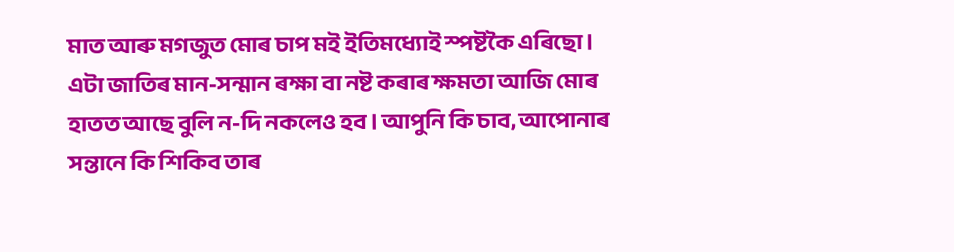মাত আৰু মগজুত মোৰ চাপ মই ইতিমধ্যোই স্পষ্টকৈ এৰিছো। এটা জাতিৰ মান-সন্মান ৰক্ষা বা নষ্ট কৰাৰ ক্ষমতা আজি মোৰ হাতত আছে বুলি ন-দি নকলেও হব। আপুনি কি চাব, আপোনাৰ সন্তানে কি শিকিব তাৰ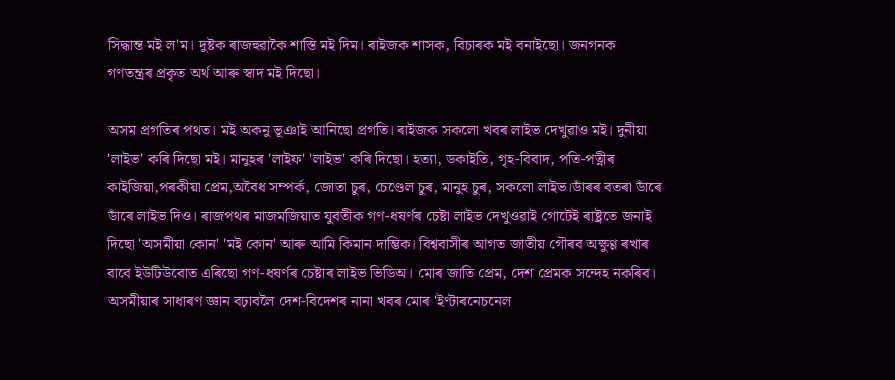সিদ্ধান্ত মই ল'ম। দুষ্টক ৰাজহুৱাকৈ শাস্তি মই দিম। ৰাইজক শাসক, বিচাৰক মই বনাইছো। জনগনক গণতন্ত্রৰ প্রকৃত অৰ্থ আৰু স্বাদ মই দিছো।

অসম প্রগতিৰ পথত। মই অকনু ভূঞাই আনিছো প্রগতি। ৰাইজক সকলো খবৰ লাইভ দেখুৱাও মই। দুনীয়া 'লাইভ' কৰি দিছো মই। মানুহৰ 'লাইফ' 'লাইভ' কৰি দিছো। হত্যা, ডকাইতি, গৃহ-বিবাদ, পতি-পত্নীৰ কাইজিয়া,পৰকীয়া প্রেম,অবৈধ সম্পৰ্ক, জোতা চুৰ, চেণ্ডেল চুৰ, মানুহ চুৰ, সকলো লাইভ।ডাঁৰৰ বতৰা ডাঁৰে ডাঁৰে লাইভ দিও। ৰাজপথৰ মাজমজিয়াত যুবতীক গণ-ধষৰ্ণৰ চেষ্টা লাইভ দেখুওৱাই গোটেই ৰাষ্ট্রতে জনাই দিছো 'অসমীয়া কোন' 'মই কোন' আৰু আমি কিমান দাম্ভিক। বিশ্ববাসীৰ আগত জাতীয় গৌৰব অক্ষুণ্ণ ৰখাৰ বাবে ইউটিউবোত এৰিছো গণ-ধষৰ্ণৰ চেষ্টাৰ লাইভ ভিডিঅ। মোৰ জাতি প্রেম, দেশ প্রেমক সন্দেহ নকৰিব। অসমীয়াৰ সাধাৰণ জ্ঞান বঢ়াবলৈ দেশ-বিদেশৰ নানা খবৰ মোৰ 'ইণ্টাৰনেচনেল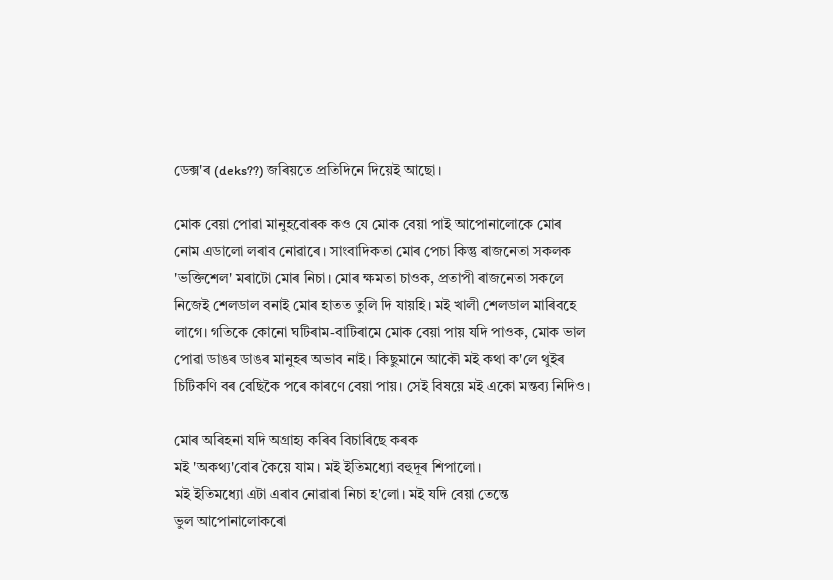ডেক্স'ৰ (deks??) জৰিয়তে প্রতিদিনে দিয়েই আছো।

মোক বেয়া পোৱা মানুহবোৰক কও যে মোক বেয়া পাই আপোনালোকে মোৰ
নোম এডালো লৰাব নোৱাৰে। সাংবাদিকতা মোৰ পেচা কিন্তু ৰাজনেতা সকলক 'ভক্তিশেল' মৰাটো মোৰ নিচা। মোৰ ক্ষমতা চাওক, প্রতাপী ৰাজনেতা সকলে নিজেই শেলডাল বনাই মোৰ হাতত তুলি দি যায়হি। মই খালী শেলডাল মাৰিবহে লাগে। গতিকে কোনো ঘটিৰাম-বাটিৰামে মোক বেয়া পায় যদি পাওক, মোক ভাল পোৱা ডাঙৰ ডাঙৰ মানুহৰ অভাব নাই। কিছুমানে আকৌ মই কথা ক'লে থুইৰ চিটিকণি বৰ বেছিকৈ পৰে কাৰণে বেয়া পায়। সেই বিষয়ে মই একো মন্তব্য নিদিও।

মোৰ অৰিহনা যদি অগ্রাহ্য কৰিব বিচাৰিছে কৰক
মই 'অকথ্য'বোৰ কৈয়ে যাম। মই ইতিমধ্যো বহুদূৰ শিপালো।
মই ইতিমধ্যো এটা এৰাব নোৱাৰা নিচা হ'লো। মই যদি বেয়া তেন্তে
ভুল আপোনালোকৰো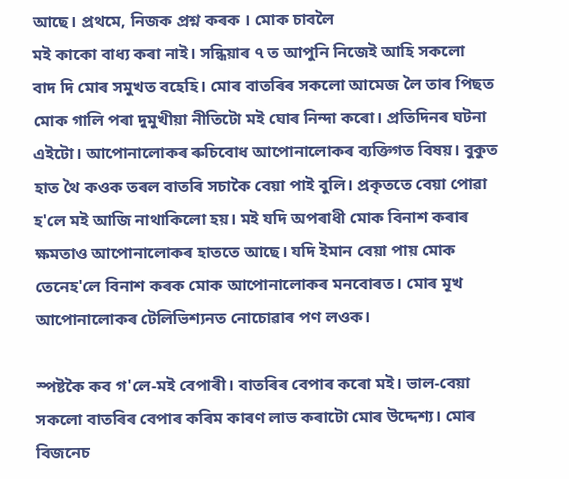আছে। প্রথমে, নিজক প্রশ্ন কৰক । মোক চাবলৈ
মই কাকো বাধ্য কৰা নাই। সন্ধিয়াৰ ৭ ত আপুনি নিজেই আহি সকলো
বাদ দি মোৰ সমুখত বহেহি। মোৰ বাতৰিৰ সকলো আমেজ লৈ তাৰ পিছত
মোক গালি পৰা দুমুখীয়া নীতিটো মই ঘোৰ নিন্দা কৰো। প্রতিদিনৰ ঘটনা
এইটো। আপোনালোকৰ ৰুচিবোধ আপোনালোকৰ ব্যক্তিগত বিষয়। বুকুত হাত থৈ কওক তৰল বাতৰি সচাকৈ বেয়া পাই বুলি। প্রকৃততে বেয়া পোৱা হ'লে মই আজি নাথাকিলো হয়। মই যদি অপৰাধী মোক বিনাশ কৰাৰ ক্ষমতাও আপোনালোকৰ হাততে আছে। যদি ইমান বেয়া পায় মোক তেনেহ'লে বিনাশ কৰক মোক আপোনালোকৰ মনবোৰত। মোৰ মূখ আপোনালোকৰ টেলিভিশ্যনত নোচোৱাৰ পণ লওক।

স্পষ্টকৈ কব গ'লে-মই বেপাৰী। বাতৰিৰ বেপাৰ কৰো মই। ভাল-বেয়া সকলো বাতৰিৰ বেপাৰ কৰিম কাৰণ লাভ কৰাটো মোৰ উদ্দেশ্য। মোৰ বিজনেচ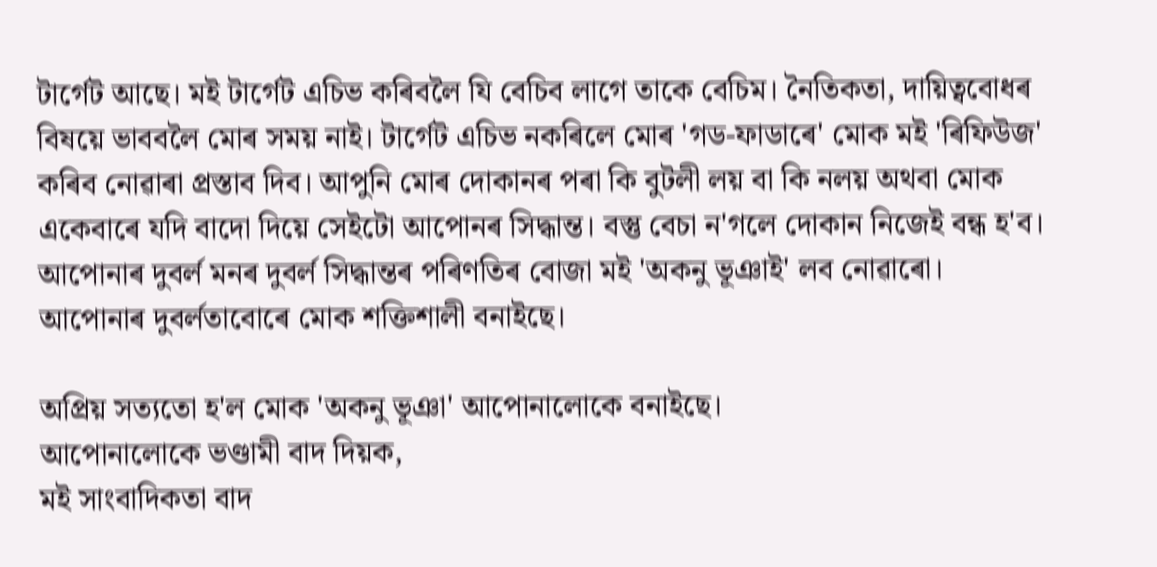টাৰ্গেট আছে। মই টাৰ্গেট এচিভ কৰিবলৈ যি বেচিব লাগে তাকে বেচিম। নৈতিকতা, দায়িত্ববোধৰ বিষয়ে ভাববলৈ মোৰ সময় নাই। টাৰ্গেট এচিভ নকৰিলে মোৰ 'গড-ফাডাৰে' মোক মই 'ৰিফিউজ' কৰিব নোৱাৰা প্রস্তাব দিব। আপুনি মোৰ দোকানৰ পৰা কি বুটলী লয় বা কি নলয় অথবা মোক একেবাৰে যদি বাদো দিয়ে সেইটো আপোনৰ সিদ্ধান্ত। বস্তু বেচা ন'গলে দোকান নিজেই বন্ধ হ'ব। আপোনাৰ দুবৰ্ল মনৰ দুবৰ্ল সিদ্ধান্তৰ পৰিণতিৰ বোজা মই 'অকনু ভূঞাই' লব নোৱাৰো। আপোনাৰ দুবৰ্লতাবোৰে মোক শক্তিশালী বনাইছে।

অপ্রিয় সত্যতো হ'ল মোক 'অকনু ভূঞা' আপোনালোকে বনাইছে।
আপোনালোকে ভণ্ডামী বাদ দিয়ক,
মই সাংবাদিকতা বাদ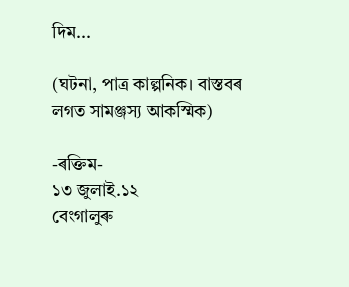দিম...

(ঘটনা, পাত্র কাল্পনিক। বাস্তবৰ লগত সামঞ্জস্য আকস্মিক)

-ৰক্তিম-
১৩ জুলাই.১২
বেংগালুৰু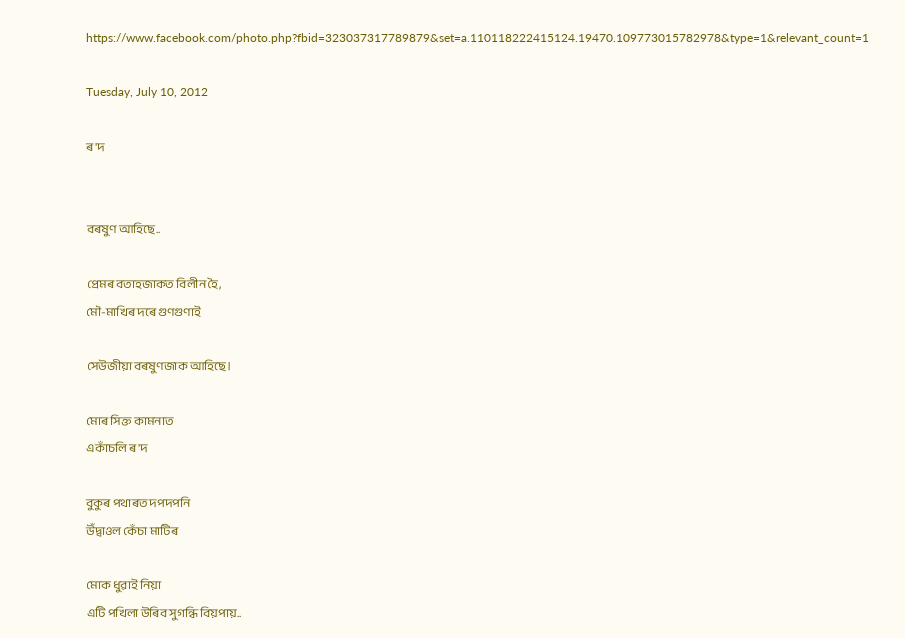https://www.facebook.com/photo.php?fbid=323037317789879&set=a.110118222415124.19470.109773015782978&type=1&relevant_count=1

Tuesday, July 10, 2012

ৰ'দ


বৰষুণ আহিছে..

প্রেমৰ বতাহজাকত বিলীন হৈ,
মৌ-মাখিৰ দৰে গুণগুণাই

সেউজীয়া বৰষুণজাক আহিছে।

মোৰ সিক্ত কামনাত
একাঁচলি ৰ'দ

বুকুৰ পথাৰত দপদপনি
উঁদ্বাওল কেঁচা মাটিৰ

মোক ধুৱাই নিয়া
এটি পখিলা উৰিব সুগন্ধি বিয়পায়..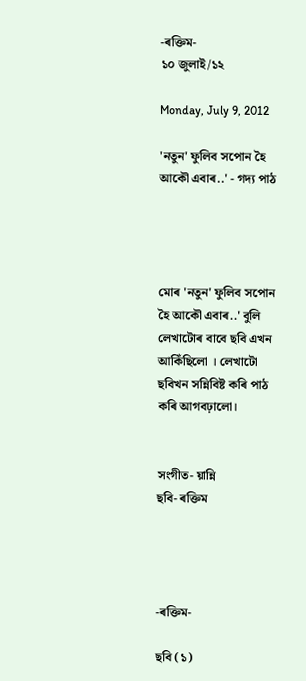-ৰক্তিম-
১০ জুলাই/১২

Monday, July 9, 2012

'নতুন' ফুলিব সপোন হৈ আকৌ এবাৰ..' - গদ্য পাঠ




মোৰ 'নতুন' ফুলিব সপোন হৈ আকৌ এবাৰ..' বুলি লেখাটোৰ বাবে ছবি এখন আকিঁছিলো । লেখাটো ছবিখন সন্নিবিষ্ট কৰি পাঠ কৰি আগবঢ়ালো।


সংগীত- য়ান্নি
ছবি- ৰক্তিম




-ৰক্তিম-

ছবি (১)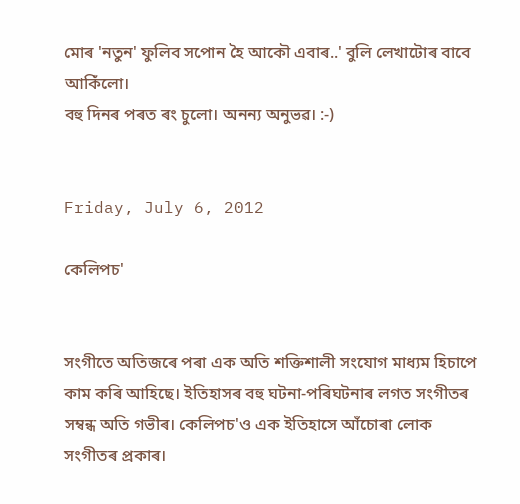মোৰ 'নতুন' ফুলিব সপোন হৈ আকৌ এবাৰ..' বুলি লেখাটোৰ বাবে আকিঁলো।
বহু দিনৰ পৰত ৰং চুলো। অনন্য অনুভৱ। :-)


Friday, July 6, 2012

কেলিপচ'


সংগীতে অতিজৰে পৰা এক অতি শক্তিশালী সংযোগ মাধ্যম হিচাপে কাম কৰি আহিছে। ইতিহাসৰ বহু ঘটনা-পৰিঘটনাৰ লগত সংগীতৰ সম্বন্ধ অতি গভীৰ। কেলিপচ'ও এক ইতিহাসে আঁচোৰা লোক সংগীতৰ প্রকাৰ।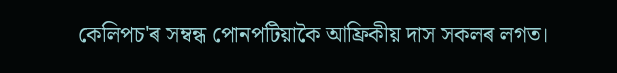কেলিপচ'ৰ সম্বন্ধ পোনপটিয়াকৈ আফ্রিকীয় দাস সকলৰ লগত।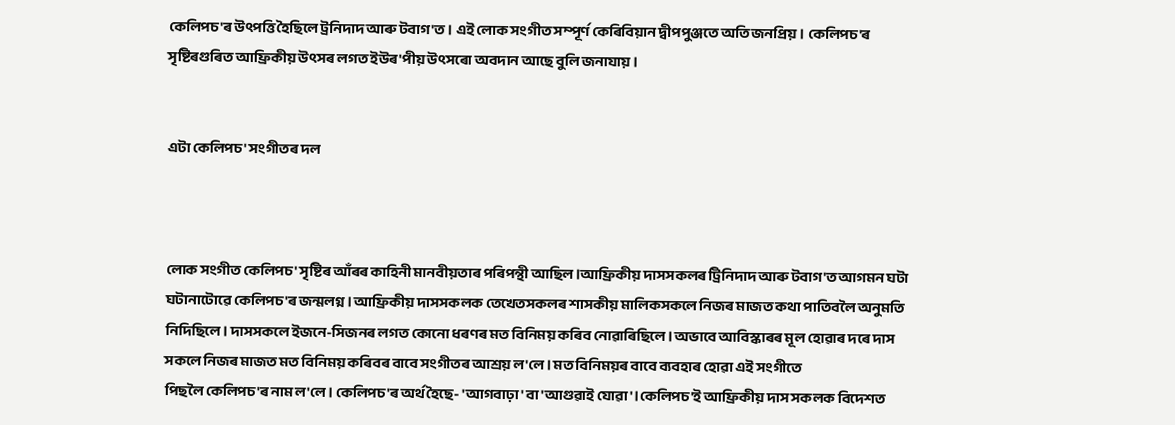কেলিপচ'ৰ উৎপত্তি হৈছিলে ট্রনিদাদ আৰু টবাগ'ত। এই লোক সংগীত সম্পূৰ্ণ কেৰিবিয়ান দ্বীপপুঞ্জতে অতি জনপ্রিয়। কেলিপচ'ৰ সৃষ্টিৰগুৰিত আফ্রিকীয় উৎসৰ লগত ইউৰ'পীয় উৎসৰো অবদান আছে বুলি জনাযায়।


এটা কেলিপচ' সংগীতৰ দল



লোক সংগীত কেলিপচ' সৃষ্টিৰ আঁৰৰ কাহিনী মানবীয়তাৰ পৰিপন্থী আছিল।আফ্রিকীয় দাসসকলৰ ট্রিনিদাদ আৰু টবাগ'ত আগমন ঘটা ঘটানাটোৱে কেলিপচ'ৰ জন্মলগ্ন। আফ্রিকীয় দাসসকলক তেখেতসকলৰ শাসকীয় মালিকসকলে নিজৰ মাজত কথা পাতিবলৈ অনুমতি  নিদিছিলে। দাসসকলে ইজনে-সিজনৰ লগত কোনো ধৰণৰ মত বিনিময় কৰিব নোৱাৰিছিলে। অভাবে আবিস্কাৰৰ মূল হোৱাৰ দৰে দাস সকলে নিজৰ মাজত মত বিনিময় কৰিবৰ বাবে সংগীতৰ আশ্রয় ল'লে। মত বিনিময়ৰ বাবে ব্যবহাৰ হোৱা এই সংগীতে
পিছলৈ কেলিপচ'ৰ নাম ল'লে। কেলিপচ'ৰ অৰ্থ হৈছে- 'আগবাঢ়া' বা 'আগুৱাই যোৱা'।কেলিপচ'ই আফ্রিকীয় দাস সকলক বিদেশত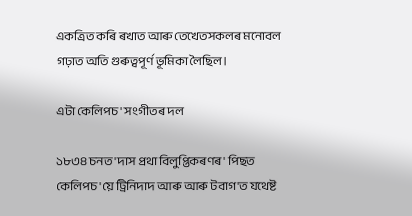একত্রিত কৰি ৰখাত আৰু তেখেতসকলৰ মনোবল গঢ়াত অতি গুৰুত্বপূৰ্ণ ভূমিকা লৈছিল।

এটা কেলিপচ' সংগীতৰ দল

১৮৩৪ চনত 'দাস প্রথা বিলুপ্তিকৰণৰ' পিছত কেলিপচ'য়ে ট্রিনিদাদ আৰু আৰু টবাগ'ত যথেষ্ট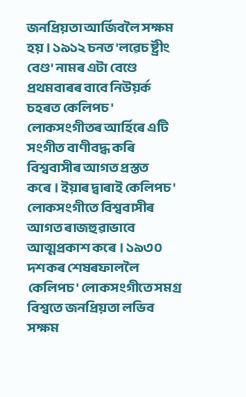জনপ্রিয়তা আৰ্জিবলৈ সক্ষম হয়। ১৯১২ চনত 'লৱেচ ষ্ট্রীং বেণ্ড' নামৰ এটা বেণ্ডে প্রথমবাৰৰ বাবে নিউয়ৰ্ক চহৰত কেলিপচ' লোকসংগীতৰ আৰ্হিৰে এটি সংগীত বাণীবদ্ধ কৰি বিশ্ববাসীৰ আগত প্রস্তত কৰে। ইয়াৰ দ্বাৰাই কেলিপচ' লোকসংগীতে বিশ্ববাসীৰ আগত ৰাজহুৱাভাবে আত্মপ্রকাশ কৰে। ১৯৩০ দশকৰ শেষৰফাললৈ  কেলিপচ' লোকসংগীতে সমগ্র বিশ্বতে জনপ্রিয়তা লভিব সক্ষম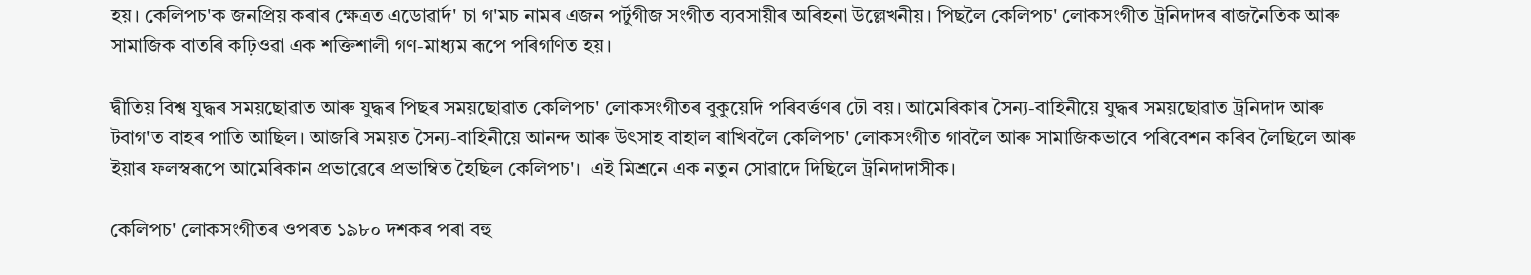হয়। কেলিপচ'ক জনপ্রিয় কৰাৰ ক্ষেত্রত এডোৱাৰ্দ' চা গ'মচ নামৰ এজন পৰ্টুগীজ সংগীত ব্যবসায়ীৰ অৰিহনা উল্লেখনীয়। পিছলৈ কেলিপচ' লোকসংগীত ট্রনিদাদৰ ৰাজনৈতিক আৰু সামাজিক বাতৰি কঢ়িওৱা এক শক্তিশালী গণ-মাধ্যম ৰূপে পৰিগণিত হয়।

দ্বীতিয় বিশ্ব যুদ্ধৰ সময়ছোৱাত আৰু যুদ্ধৰ পিছৰ সময়ছোৱাত কেলিপচ' লোকসংগীতৰ বুকুয়েদি পৰিবৰ্ত্তণৰ ঢৌ বয়। আমেৰিকাৰ সৈন্য-বাহিনীয়ে যুদ্ধৰ সময়ছোৱাত ট্রনিদাদ আৰু টবাগ'ত বাহৰ পাতি আছিল। আজৰি সময়ত সৈন্য-বাহিনীয়ে আনন্দ আৰু উৎসাহ বাহাল ৰাখিবলৈ কেলিপচ' লোকসংগীত গাবলৈ আৰু সামাজিকভাবে পৰিবেশন কৰিব লৈছিলে আৰু ইয়াৰ ফলস্বৰূপে আমেৰিকান প্রভাৱেৰে প্রভাম্বিত হৈছিল কেলিপচ'।  এই মিশ্রনে এক নতুন সোৱাদে দিছিলে ট্রনিদাদাসীক।

কেলিপচ' লোকসংগীতৰ ওপৰত ১৯৮০ দশকৰ পৰা বহু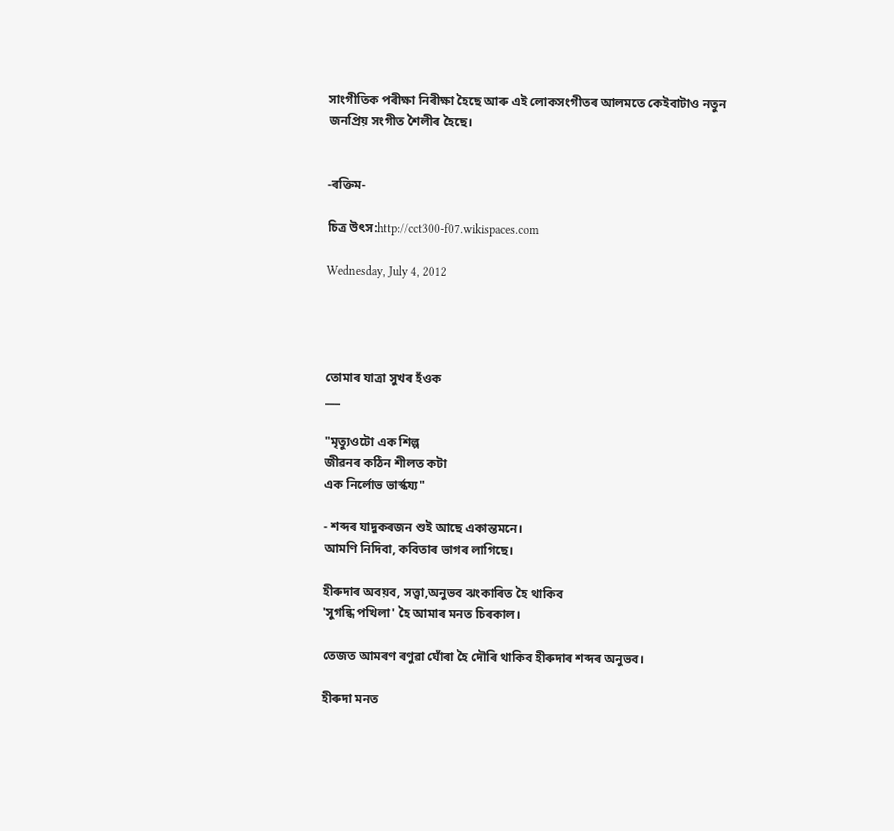সাংগীতিক পৰীক্ষা নিৰীক্ষা হৈছে আৰু এই লোকসংগীতৰ আলমতে কেইবাটাও নতুন জনপ্রিয় সংগীত শৈলীৰ হৈছে।


-ৰক্তিম-

চিত্র উৎস:http://cct300-f07.wikispaces.com

Wednesday, July 4, 2012




তোমাৰ যাত্রা সুখৰ হঁওক
___

"মৃত্যুওটো এক শিল্প
জীৱনৰ কঠিন শীলত কটা
এক নিৰ্লোভ ভাৰ্স্কয্য"

- শব্দৰ যাদুকৰজন শুই আছে একান্তমনে।
আমণি নিদিবা, কবিতাৰ ভাগৰ লাগিছে।

হীৰুদাৰ অবয়ব, সত্ত্বা,অনুভব ঝংকাৰিত হৈ থাকিব
'সুগন্ধি পখিলা' হৈ আমাৰ মনত চিৰকাল।

তেজত আমৰণ ৰণুৱা ঘোঁৰা হৈ দৌৰি থাকিব হীৰুদাৰ শব্দৰ অনুভব।

হীৰুদা মনত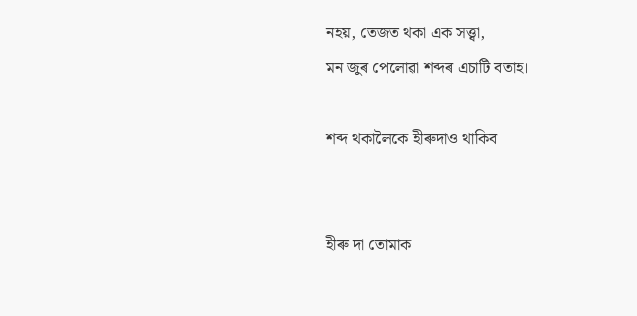নহয়, তেজত থকা এক সত্ত্বা,
মন জুৰ পেলোৱা শব্দৰ এচাটি বতাহ।

শব্দ থকালৈকে হীৰুদাও থাকিব


হীৰু দা তোমাক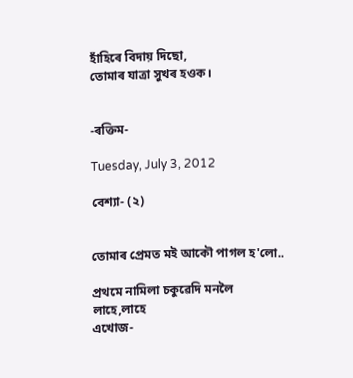হাঁহিৰে বিদায় দিছো,
তোমাৰ যাত্রা সুখৰ হওক।


-ৰক্তিম-

Tuesday, July 3, 2012

বেশ্যা- (২)


তোমাৰ প্রেমত মই আকৌ পাগল হ'লো..

প্রথমে নামিলা চকুৱেদি মনলৈ
লাহে,লাহে
এখোজ-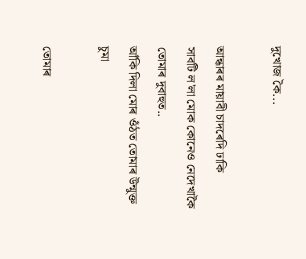দুখোজ কৈ...

আন্ধাৰৰ মায়াবী চাদৰেদি ঢাকি
সাবটি ল'লা মোক কোনেও নেদেখাকৈ তোমাৰ দুবাহুত..
আঁকি দিলা মোৰ ওঁঠত তোমাৰ উন্মুক্ত চুমা

তোমাৰ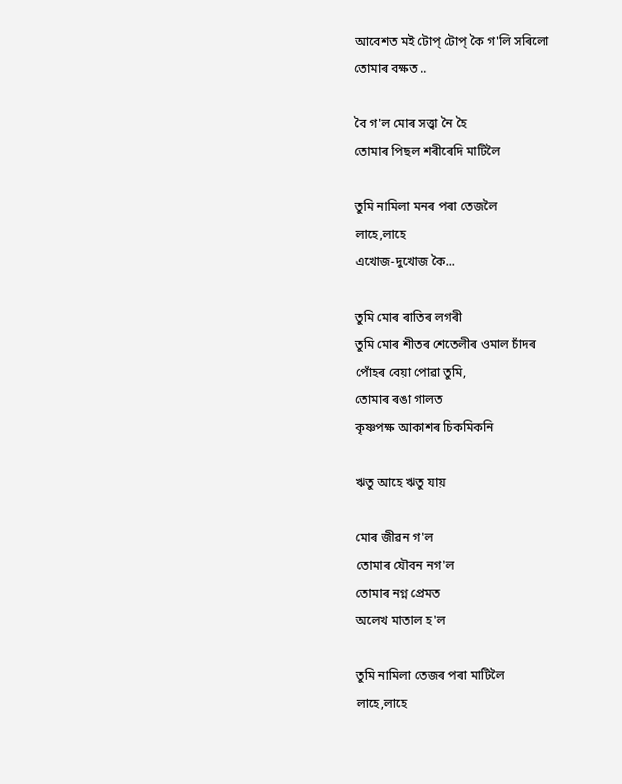আবেশত মই টোপ্ টোপ্ কৈ গ'লি সৰিলো
তোমাৰ বক্ষত ..

বৈ গ'ল মোৰ সত্ত্বা নৈ হৈ
তোমাৰ পিছল শৰীৰেদি মাটিলৈ

তুমি নামিলা মনৰ পৰা তেজলৈ
লাহে,লাহে
এখোজ-দুখোজ কৈ...

তুমি মোৰ ৰাতিৰ লগৰী
তুমি মোৰ শীতৰ শেতেলীৰ ওমাল চাঁদৰ
পোঁহৰ বেয়া পোৱা তুমি,
তোমাৰ ৰঙা গালত
কৃষ্ণপক্ষ আকাশৰ চিকমিকনি

ঋতু আহে ঋতু যায়

মোৰ জীৱন গ'ল
তোমাৰ যৌবন নগ'ল
তোমাৰ নগ্ন প্রেমত
অলেখ মাতাল হ'ল

তুমি নামিলা তেজৰ পৰা মাটিলৈ
লাহে,লাহে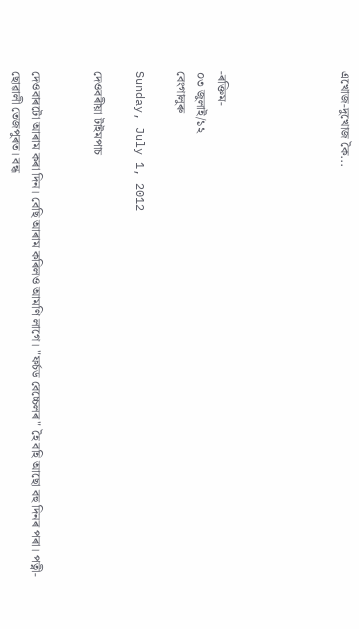এখোজ-দুখোজ কৈ...





-ৰক্তিম-
০৩ জুলাই/১২
বেংগালুৰু

Sunday, July 1, 2012

দেওবৰীয়া টাইমপাচ


দেওবাৰটো আৰাম কৰা দিন। বেছি আৰাম কৰিলও আমণি লাগে। "ফৰ্চড বেচ্চেলৰ" হৈ বহি আছো বহু দিনৰ পৰা। পত্নী-ছোৱালী তেজপুৰত। বন্ধ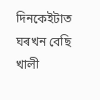দিনকেইটাত ঘৰখন বেছি খালী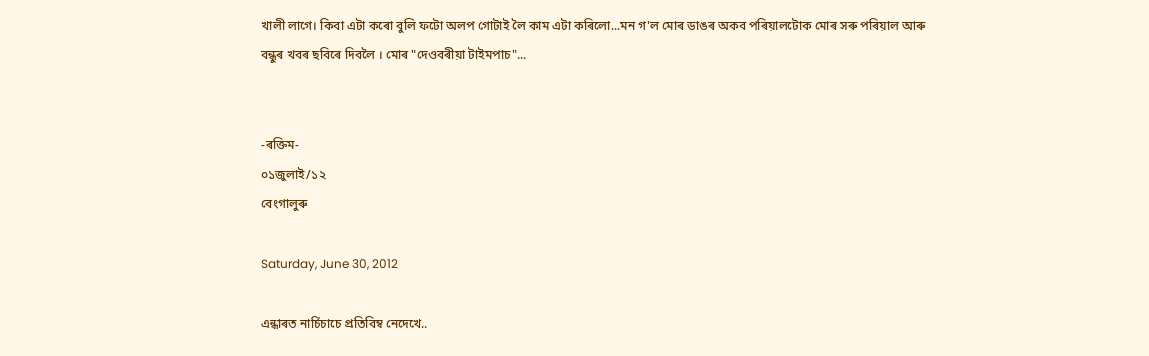খালী লাগে। কিবা এটা কৰো বুলি ফটো অলপ গোটাই লৈ কাম এটা কৰিলো...মন গ'ল মোৰ ডাঙৰ অকব পৰিয়ালটোক মোৰ সৰু পৰিয়াল আৰু বন্ধুৰ খবৰ ছবিৰে দিবলৈ । মোৰ "দেওবৰীয়া টাইমপাচ"...


-ৰক্তিম-
০১জুলাই/১২
বেংগালুৰু

Saturday, June 30, 2012

এন্ধাৰত নাৰ্চিচাচে প্রতিবিম্ব নেদেখে..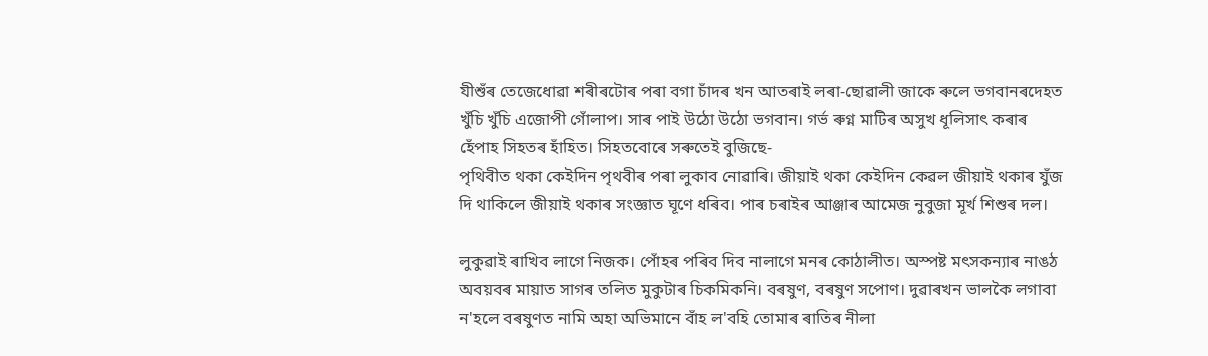যীশুঁৰ তেজেধোৱা শৰীৰটোৰ পৰা বগা চাঁদৰ খন আতৰাই লৰা-ছোৱালী জাকে ৰুলে ভগবানৰদেহত খুঁচি খুঁচি এজোপী গোঁলাপ। সাৰ পাই উঠো উঠো ভগবান। গৰ্ভ ৰুগ্ন মাটিৰ অসুখ ধূলিসাৎ কৰাৰ হেঁপাহ সিহতৰ হাঁহিত। সিহতবোৰে সৰুতেই বুজিছে-
পৃথিবীত থকা কেইদিন পৃথবীৰ পৰা লুকাব নোৱাৰি। জীয়াই থকা কেইদিন কেৱল জীয়াই থকাৰ যুঁজ দি থাকিলে জীয়াই থকাৰ সংজ্ঞাত ঘূণে ধৰিব। পাৰ চৰাইৰ আঞ্জাৰ আমেজ নুবুজা মূৰ্খ শিশুৰ দল।

লুকুৱাই ৰাখিব লাগে নিজক। পোঁহৰ পৰিব দিব নালাগে মনৰ কোঠালীত। অস্পষ্ট মৎসকন্যাৰ নাঙঠ অবয়বৰ মায়াত সাগৰ তলিত মুকুটাৰ চিকমিকনি। বৰষুণ, বৰষুণ সপোণ। দুৱাৰখন ভালকৈ লগাবা ন'হলে বৰষুণত নামি অহা অভিমানে বাঁহ ল'বহি তোমাৰ ৰাতিৰ নীলা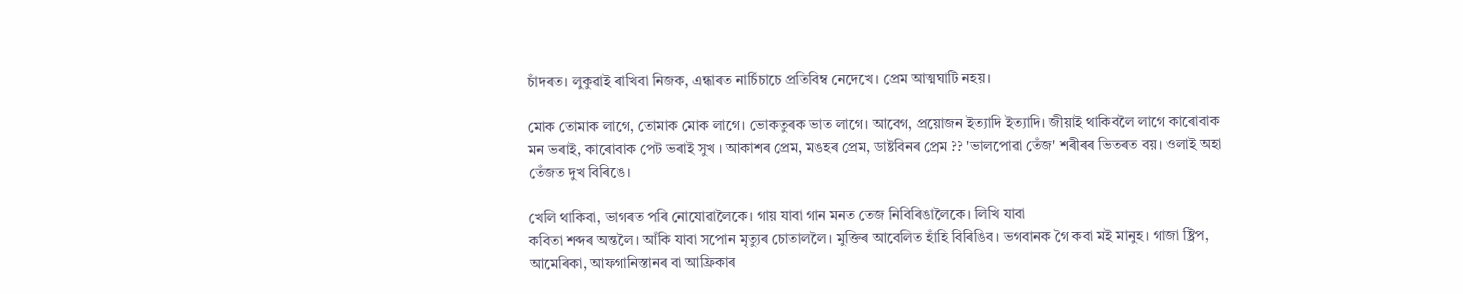চাঁদৰত। লুকুৱাই ৰাখিবা নিজক, এন্ধাৰত নাৰ্চিচাচে প্রতিবিম্ব নেদেখে। প্রেম আত্মঘাটি নহয়।

মোক তোমাক লাগে, তোমাক মোক লাগে। ভোকতুৰক ভাত লাগে। আবেগ, প্রয়োজন ইত্যাদি ইত্যাদি। জীয়াই থাকিবলৈ লাগে কাৰোবাক মন ভৰাই, কাৰোবাক পেট ভৰাই সুখ । আকাশৰ প্রেম, মঙহৰ প্রেম, ডাষ্টবিনৰ প‍্রেম ?? 'ভালপোৱা তেঁজ' শৰীৰৰ ভিতৰত বয়। ওলাই অহা তেঁজত দুখ বিৰিঙে।

খেলি থাকিবা, ভাগৰত পৰি নোযোৱালৈকে। গায় যাবা গান মনত তেজ নিবিৰিঙালৈকে। লিখি যাবা
কবিতা শব্দৰ অন্তলৈ। আঁকি যাবা সপোন মৃত্যুৰ চোতাললৈ। মুক্তিৰ আবেলিত হাঁহি বিৰিঙিব। ভগবানক গৈ কবা মই মানুহ। গাজা ষ্ট্রিপ, আমেৰিকা, আফগানিস্তানৰ বা আফ্রিকাৰ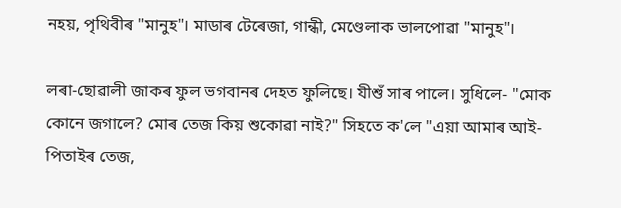নহয়, পৃথিবীৰ "মানুহ"। মাডাৰ টেৰেজা, গান্ধী, মেণ্ডেলাক ভালপোৱা "মানুহ"।

লৰা-ছোৱালী জাকৰ ফুল ভগবানৰ দেহত ফুলিছে। যীশুঁ সাৰ পালে। সুধিলে- "মোক কোনে জগালে? মোৰ তেজ কিয় শুকোৱা নাই?" সিহতে ক'লে "এয়া আমাৰ আই- পিতাইৰ তেজ,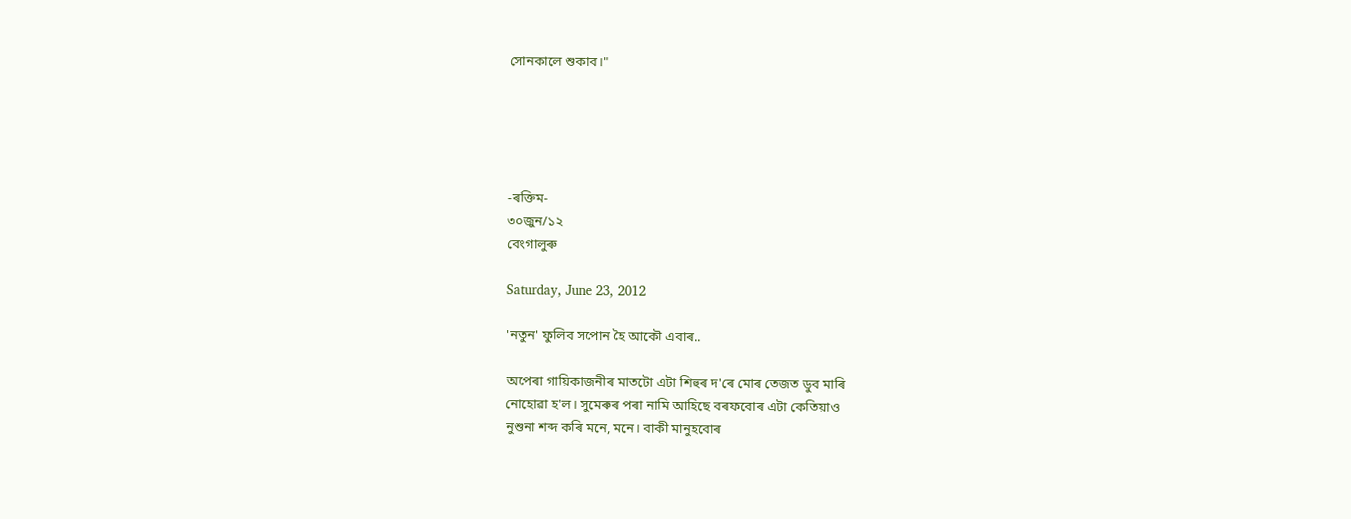সোনকালে শুকাব।"





-ৰক্তিম-
৩০জুন/১২
বেংগালুৰু

Saturday, June 23, 2012

'নতুন' ফুলিব সপোন হৈ আকৌ এবাৰ..

অপেৰা গায়িকাজনীৰ মাতটো এটা শিহুৰ দ'ৰে মোৰ তেজত ডুব মাৰি
নোহোৱা হ'ল। সুমেৰুৰ পৰা নামি আহিছে বৰফবোৰ এটা কেতিয়াও
নুশুনা শব্দ কৰি মনে, মনে। বাকী মানুহবোৰ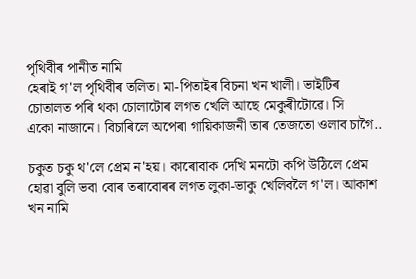পৃথিবীৰ পানীত নামি
হেৰাই গ'ল পৃথিবীৰ তলিত। মা-পিতাইৰ বিচনা খন খালী। ভাইটিৰ
চোতালত পৰি থকা চোলাটোৰ লগত খেলি আছে মেকুৰীটোৱে। সি
একো নাজানে। বিচাৰিলে অপেৰা গায়িকাজনী তাৰ তেজতো ওলাব চাগৈ..

চকুত চকু থ'লে প্রেম ন'হয়। কাৰোবাক দেখি মনটো কপি উঠিলে প্রেম
হোৱা বুলি ভবা বোৰ তৰাবোৰৰ লগত লুকা-ভাকু খেলিবলৈ গ'ল। আকাশ
খন নামি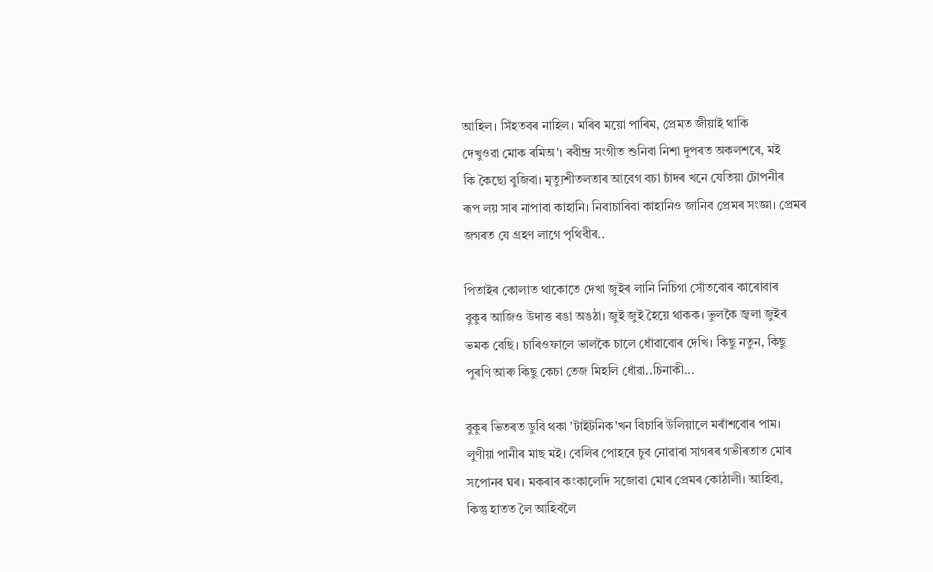আহিল। সিঁহতবৰ নাহিল। মৰিব ময়ো পাৰিম, প্রেমত জীয়াই থাকি
দেখুওৱা মোক ৰমিঅ'। ৰবীন্দ্র সংগীত শুনিবা নিশা দুপৰত অকলশৰে, মই
কি কৈছো বুজিবা। মৃত্যুশীতলতাৰ আবেগ বচা চাঁদৰ খনে যেতিয়া টোপনীৰ
ৰূপ লয় সাৰ নাপাবা কাহানি। নিবাচাৰিবা কাহানিও জানিব প্রেমৰ সংজ্ঞা। প্রেমৰ
জগৰত যে গ্রহণ লাগে পৃথিবীৰ..

পিতাইৰ কোলাত থাকোতে দেখা জুইৰ লানি নিচিগা সোঁতবোৰ কাৰোবাৰ
বুকুৰ আজিও উদাত্ত ৰঙা অঙঠা। জুই জুই হৈয়ে থাকক। ভুলকৈ জ্বলা জুইৰ
ভমক বেছি। চাৰিওফালে ভালকৈ চালে ধোঁৱাবোৰ দেখি। কিছু নতুন, কিছু
পুৰণি আৰু কিছু কেচা তেজ মিহলি ধোঁৱা..চিনাকী...

বুকুৰ ভিতৰত ডুবি থকা 'টাইটনিক'খন বিচাৰি উলিয়ালে মৰাঁশবোৰ পাম।
লুণীয়া পানীৰ মাছ মই। বেলিৰ পোহৰে চুব নোৱাৰা সাগৰৰ গভীৰতাত মোৰ
সপোনৰ ঘৰ। মকৰাৰ কংকালেদি সজোৱা মোৰ প্রেমৰ কোঠালী। আহিবা,
কিন্তু হাতত লৈ আহিবলৈ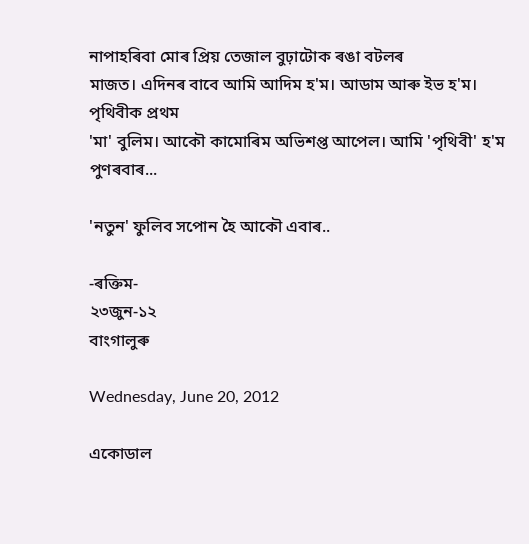নাপাহৰিবা মোৰ প্রিয় তেজাল বুঢ়াটোক ৰঙা বটলৰ
মাজত। এদিনৰ বাবে আমি আদিম হ'ম। আডাম আৰু ইভ হ'ম। পৃথিবীক প্রথম
'মা' বুলিম। আকৌ কামোৰিম অভিশপ্ত আপেল। আমি 'পৃথিবী' হ'ম পুণৰবাৰ...

'নতুন' ফুলিব সপোন হৈ আকৌ এবাৰ..

-ৰক্তিম-
২৩জুন-১২
বাংগালুৰু

Wednesday, June 20, 2012

একোডাল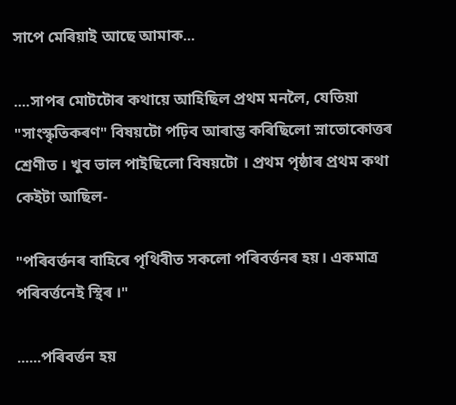সাপে মেৰিয়াই আছে আমাক...

....সাপৰ মোটটোৰ কথায়ে আহিছিল প্রথম মনলৈ, যেতিয়া "সাংস্কৃতিকৰণ" বিষয়টো পঢ়িব আৰাম্ভ কৰিছিলো স্নাতোকোত্তৰ শ্রেণীত । খুব ভাল পাইছিলো বিষয়টো । প্রথম পৃষ্ঠাৰ প্রথম কথা কেইটা আছিল-

"পৰিবৰ্ত্তনৰ বাহিৰে পৃথিবীত সকলো পৰিবৰ্ত্তনৰ হয়। একমাত্র পৰিবৰ্ত্তনেই স্থিৰ ।"

......পৰিবৰ্ত্তন হয়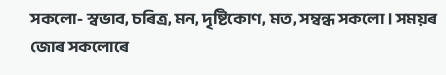সকলো- স্বভাব, চৰিত্র, মন, দৃষ্টিকোণ, মত, সম্বন্ধ সকলো । সময়ৰ জোৰ সকলোৰে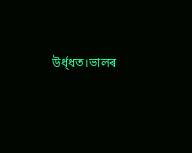উৰ্ধ্ধত।ভালৰ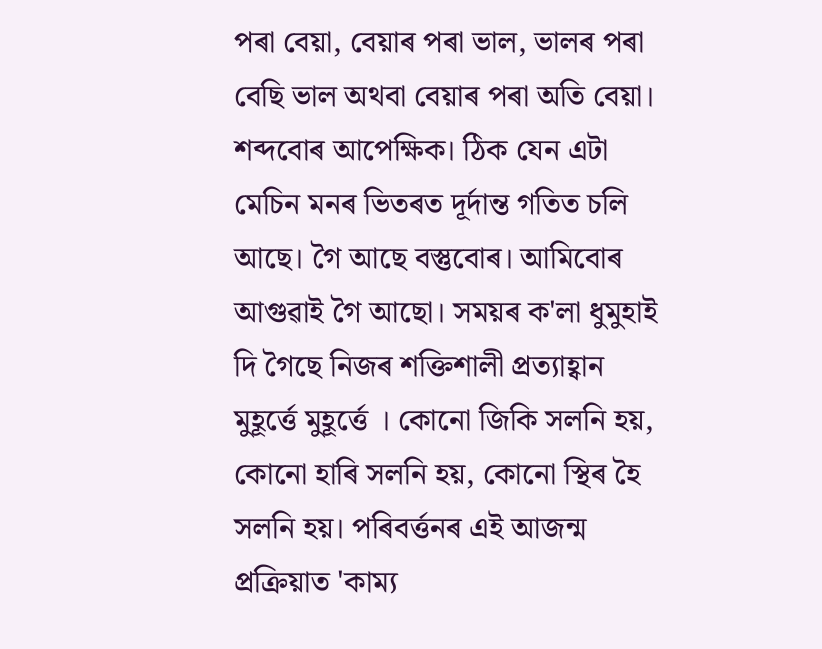পৰা বেয়া, বেয়াৰ পৰা ভাল, ভালৰ পৰা বেছি ভাল অথবা বেয়াৰ পৰা অতি বেয়া। শব্দবোৰ আপেক্ষিক। ঠিক যেন এটা মেচিন মনৰ ভিতৰত দূৰ্দান্ত গতিত চলি আছে। গৈ আছে বস্তুবোৰ। আমিবোৰ আগুৱাই গৈ আছো। সময়ৰ ক'লা ধুমুহাই দি গৈছে নিজৰ শক্তিশালী প্রত্যাহ্বান মুহূৰ্ত্তে মুহূৰ্ত্তে । কোনো জিকি সলনি হয়, কোনো হাৰি সলনি হয়, কোনো স্থিৰ হৈ সলনি হয়। পৰিবৰ্ত্তনৰ এই আজন্ম প্রক্রিয়াত 'কাম্য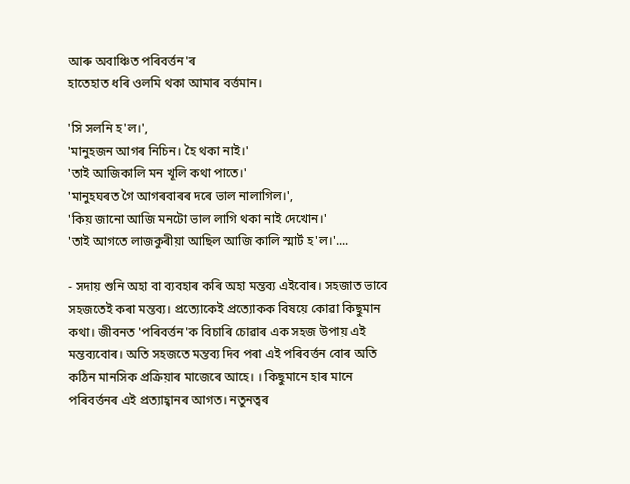আৰু অবাঞ্চিত পৰিবৰ্ত্তন'ৰ
হাতেহাত ধৰি ওলমি থকা আমাৰ বৰ্ত্তমান।

'সি সলনি হ'ল।',
'মানুহজন আগৰ নিচিন। হৈ থকা নাই।'
'তাই আজিকালি মন খূলি কথা পাতে।'
'মানুহঘৰত গৈ আগৰবাৰৰ দৰে ভাল নালাগিল।',
'কিয় জানো আজি মনটো ভাল লাগি থকা নাই দেখোন।'
'তাই আগতে লাজকুৰীয়া আছিল আজি কালি স্মাৰ্ট হ'ল।'....

- সদায় শুনি অহা বা ব্যবহাৰ কৰি অহা মন্তব্য এইবোৰ। সহজাত ভাবে সহজতেই কৰা মন্তব্য। প্রত্যোকেই প্রত্যোকক বিষয়ে কোৱা কিছুমান কথা। জীবনত 'পৰিবৰ্ত্তন'ক বিচাৰি চোৱাৰ এক সহজ উপায় এই মন্তব্যবোৰ। অতি সহজতে মন্তব্য দিব পৰা এই পৰিবৰ্ত্তন বোৰ অতি কঠিন মানসিক প্রক্রিয়াৰ মাজেৰে আহে। । কিছুমানে হাৰ মানে পৰিবৰ্ত্তনৰ এই প্রত্যাহ্বানৰ আগত। নতুনত্বৰ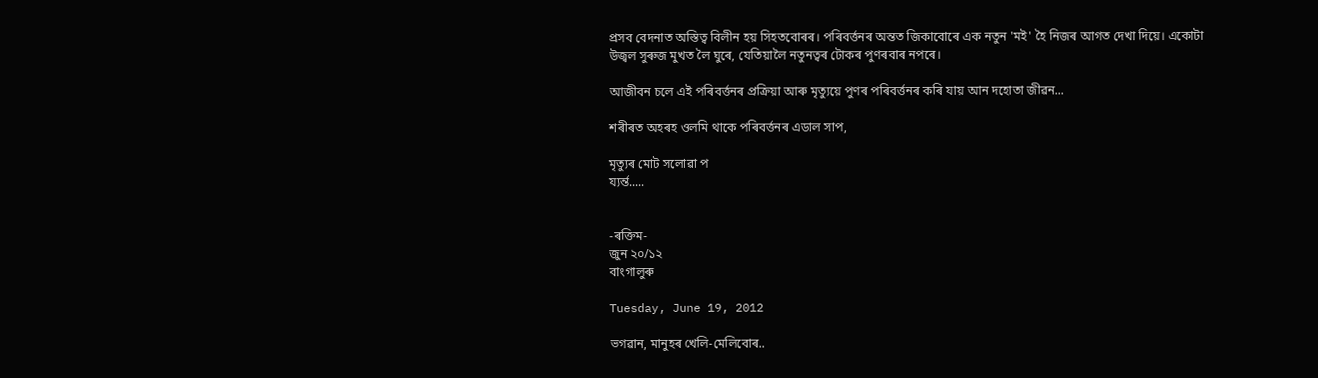প্রসব বেদনাত অস্তিত্ব বিলীন হয় সিহতবোৰৰ। পৰিবৰ্ত্তনৰ অন্তত জিকাবোৰে এক নতুন 'মই' হৈ নিজৰ আগত দেখা দিয়ে। একোটা উজ্বল সুৰুজ মুখত লৈ ঘুৰে, যেতিয়ালৈ নতুনত্বৰ টোকৰ পুণৰবাৰ নপৰে।

আজীবন চলে এই পৰিবৰ্ত্তনৰ প্রক্রিয়া আৰু মৃত্যুয়ে পুণৰ পৰিবৰ্ত্তনৰ কৰি যায় আন দহোতা জীৱন...

শৰীৰত অহৰহ ওলমি থাকে পৰিবৰ্ত্তনৰ এডাল সাপ,

মৃত্যুৰ মোট সলোৱা প
য্যৰ্ন্ত.....


-ৰক্তিম-
জুন ২০/১২
বাংগালুৰু

Tuesday, June 19, 2012

ভগৱান, মানুহৰ খেলি-মেলিবোৰ..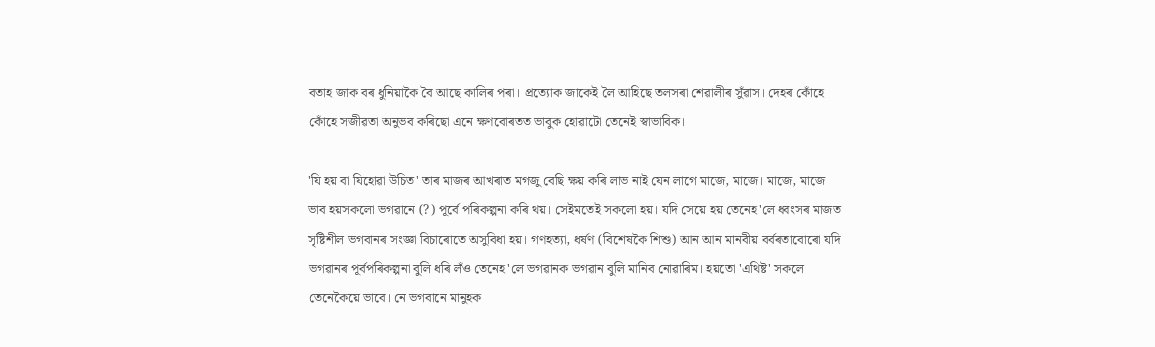বতাহ জাক বৰ ধুনিয়াকৈ বৈ আছে কালিৰ পৰা। প্রত্যোক জাকেই লৈ আহিছে তলসৰা শেৱালীৰ সুঁৱাস। দেহৰ কোঁহে কোঁহে সজীৱতা অনুভব কৰিছো এনে ক্ষণবোৰতত ভাবুক হোৱাটো তেনেই স্বাভাবিক।

'যি হয় বা যিহোৱা উচিত' তাৰ মাজৰ আখৰাত মগজু বেছি ক্ষয় কৰি লাভ নাই যেন লাগে মাজে, মাজে। মাজে, মাজে ভাব হয়সকলো ভগৱানে (?) পূৰ্বে পৰিকল্পনা কৰি থয়। সেইমতেই সকলো হয়। যদি সেয়ে হয় তেনেহ'লে ধ্বংসৰ মাজত সৃষ্টিশীল ভগবানৰ সংজ্ঞা বিচাৰোতে অসুবিধা হয়। গণহত্যা, ধৰ্ষণ (বিশেষকৈ শিশু) আন আন মানবীয় বৰ্বৰতাবোৰো যদি ভগৱানৰ পূৰ্বপৰিকল্পনা বুলি ধৰি লঁও তেনেহ'লে ভগৱানক ভগৱান বুলি মানিব নোৱাৰিম। হয়তো 'এথিষ্ট' সকলে
তেনেকৈয়ে ভাবে। নে ভগবানে মানুহক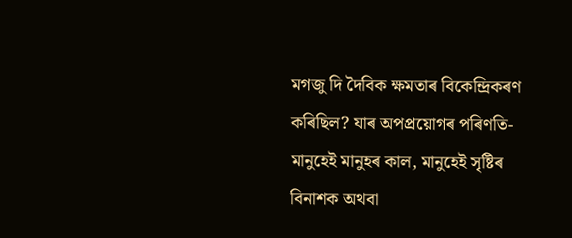মগজু দি দৈবিক ক্ষমতাৰ বিকেন্দ্রিকৰণ কৰিছিল? যাৰ অপপ্রয়োগৰ পৰিণতি- মানুহেই মানুহৰ কাল, মানুহেই সৃষ্টিৰ বিনাশক অথবা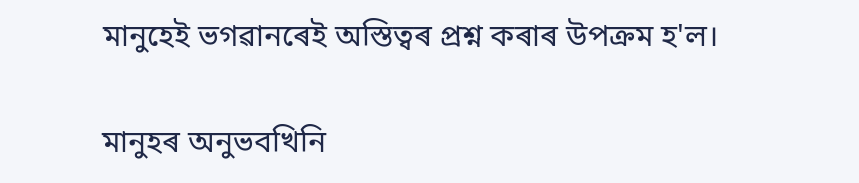মানুহেই ভগৱানৰেই অস্তিত্বৰ প্রশ্ন কৰাৰ উপক্রম হ'ল।

মানুহৰ অনুভবখিনি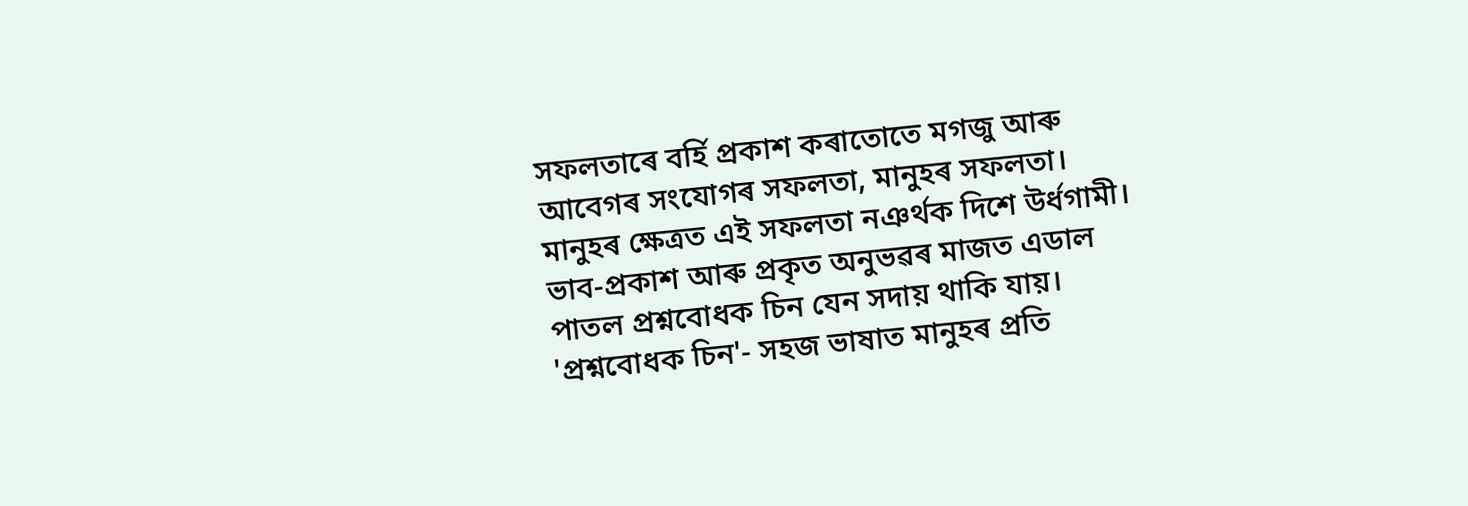সফলতাৰে বৰ্হি প্রকাশ কৰাতোতে মগজু আৰু আবেগৰ সংযোগৰ সফলতা, মানুহৰ সফলতা। মানুহৰ ক্ষেত্রত এই সফলতা নঞৰ্থক দিশে উৰ্ধগামী। ভাব-প্রকাশ আৰু প্রকৃত অনুভৱৰ মাজত এডাল পাতল প্রশ্নবোধক চিন যেন সদায় থাকি যায়। 'প্রশ্নবোধক চিন'- সহজ ভাষাত মানুহৰ প্রতি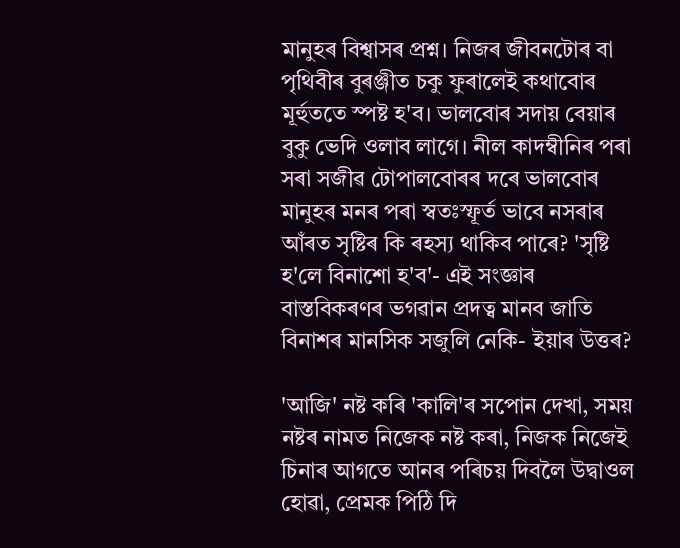মানুহৰ বিশ্বাসৰ প্রশ্ন। নিজৰ জীবনটোৰ বা পৃথিবীৰ বুৰঞ্জীত চকু ফুৰালেই কথাবোৰ মূৰ্হুততে স্পষ্ট হ'ব। ভালবোৰ সদায় বেয়াৰ বুকু ভেদি ওলাব লাগে। নীল কাদম্বীনিৰ পৰা
সৰা সজীৱ টোপালবোৰৰ দৰে ভালবোৰ মানুহৰ মনৰ পৰা স্বতঃস্ফূৰ্ত ভাবে নসৰাৰ আঁৰত সৃষ্টিৰ কি ৰহস্য থাকিব পাৰে? 'সৃষ্টি হ'লে বিনাশো হ'ব'- এই সংজ্ঞাৰ বাস্তবিকৰণৰ ভগৱান প্রদত্ব মানব জাতি বিনাশৰ মানসিক সজুলি নেকি- ইয়াৰ উত্তৰ?

'আজি' নষ্ট কৰি 'কালি'ৰ সপোন দেখা, সময় নষ্টৰ নামত নিজেক নষ্ট কৰা, নিজক নিজেই চিনাৰ আগতে আনৰ পৰিচয় দিবলৈ উদ্বাওল হোৱা, প্রেমক পিঠি দি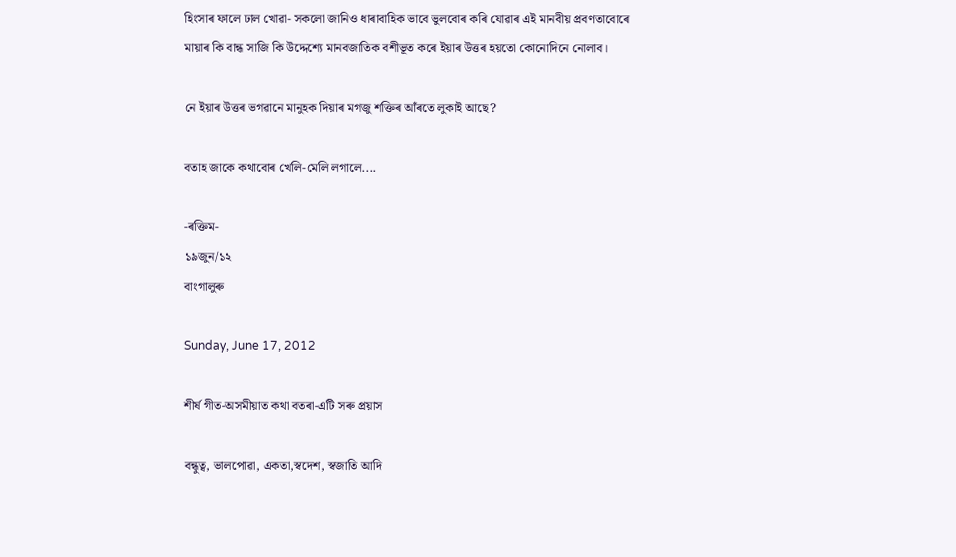হিংসাৰ ফালে ঢাল খোৱা- সকলো জানিও ধাৰাবাহিক ভাবে ভুলবোৰ কৰি যোৱাৰ এই মানবীয় প্রবণতাবোৰে মায়াৰ কি বান্ধ সাজি কি উদ্দেশ্যে মানবজাতিক বশীভূত কৰে ইয়াৰ উত্তৰ হয়তো কোনোদিনে নোলাব।

নে ইয়াৰ উত্তৰ ভগৱানে মানুহক দিয়াৰ মগজু শক্তিৰ আঁৰতে লুকাই আছে?

বতাহ জাকে কথাবোৰ খেলি-মেলি লগালে....

-ৰক্তিম-
১৯জুন/১২
বাংগালুৰু

Sunday, June 17, 2012

শীৰ্ষ গীত-অসমীয়াত কথা বতৰা-এটি সৰু প্রয়াস

বন্ধুত্ব, ভালপোৱা, একতা,স্ৱদেশ, স্ৱজাতি আদি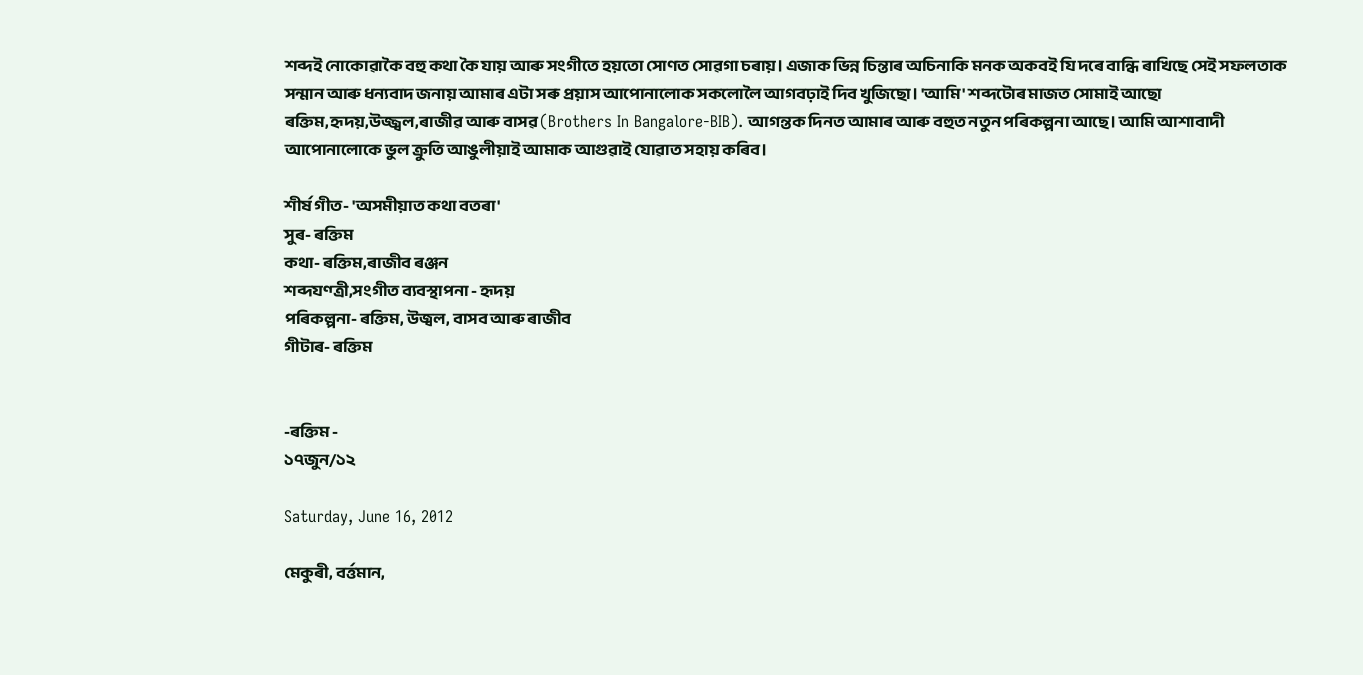শব্দই নোকোৱাকৈ বহু কথা কৈ যায় আৰু সংগীতে হয়তো সোণত সোৱগা চৰায়। এজাক ভিন্ন চিন্তাৰ অচিনাকি মনক অকবই যি দৰে বান্ধি ৰাখিছে সেই সফলতাক সন্মান আৰু ধন্যবাদ জনায় আমাৰ এটা সৰু প্রয়াস আপোনালোক সকলোলৈ আগবঢ়াই দিব খুজিছো। 'আমি' শব্দটোৰ মাজত সোমাই আছো ৰক্তিম,হৃদয়,উজ্জ্বল,ৰাজীৱ আৰু বাসৱ (Brothers In Bangalore-BIB). আগন্তক দিনত আমাৰ আৰু বহুত নতুন পৰিকল্পনা আছে। আমি আশাবাদী আপোনালোকে ভুল ক্রুতি আঙুলীয়াই আমাক আগুৱাই যোৱাত সহায় কৰিব।

শীৰ্ষ গীত- 'অসমীয়াত কথা বতৰা'
সুৰ- ৰক্তিম
কথা- ৰক্তিম,ৰাজীব ৰঞ্জন
শব্দযণ্ত্রী,সংগীত ব্যবস্থাপনা - হৃদয়
পৰিকল্পনা- ৰক্তিম, উজ্বল, বাসব আৰু ৰাজীব
গীটাৰ- ৰক্তিম


-ৰক্তিম -
১৭জুন/১২

Saturday, June 16, 2012

মেকুৰী, বৰ্ত্তমান,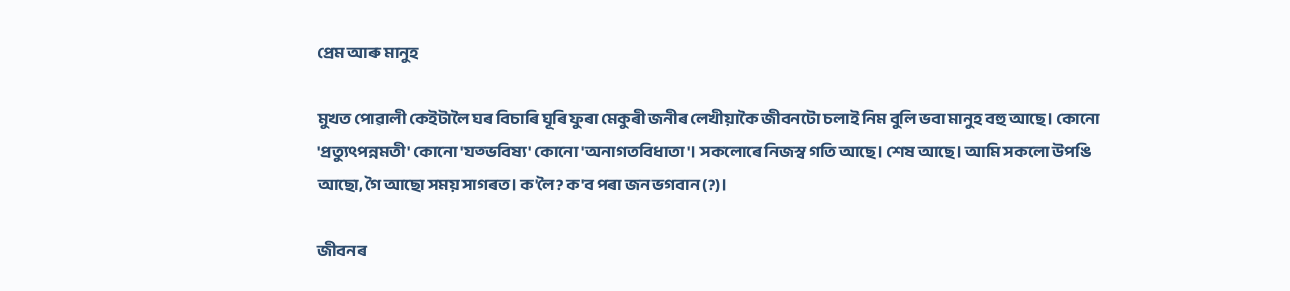প্রেম আৰু মানুহ

মুখত পোৱালী কেইটালৈ ঘৰ বিচাৰি ঘূৰি ফুৰা মেকুৰী জনীৰ লেখীয়াকৈ জীবনটো চলাই নিম বুলি ভবা মানুহ বহু আছে। কোনো 'প্রত্যুৎপন্নমতী' কোনো 'যত্ভবিষ্য' কোনো 'অনাগতবিধাতা'। সকলোৰে নিজস্ব গতি আছে। শেষ আছে। আমি সকলো উপঙি আছো, গৈ আছো সময় সাগৰত। ক'লৈ? ক'ব পৰা জন ভগবান (?)।

জীবনৰ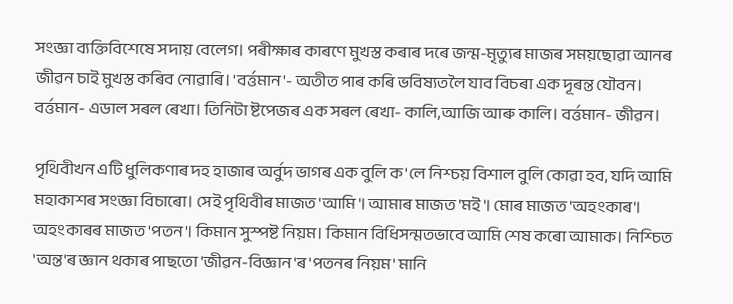সংজ্ঞা ব্যক্তিবিশেষে সদায় বেলেগ। পৰীক্ষাৰ কাৰণে মুখস্ত কৰাৰ দৰে জন্ম-মৃত্যুৰ মাজৰ সময়ছোৱা আনৰ জীৱন চাই মুখস্ত কৰিব নোৱাৰি। 'বৰ্ত্তমান'- অতীত পাৰ কৰি ভবিষ্যতলৈ যাব বিচৰা এক দূৰন্ত যৌবন। বৰ্ত্তমান- এডাল সৰল ৰেখা। তিনিটা ষ্টপেজৰ এক সৰল ৰেখা- কালি,আজি আৰু কালি। বৰ্ত্তমান- জীৱন।

পৃথিবীখন এটি ধুলিকণাৰ দহ হাজাৰ অৰ্বুদ ভাগৰ এক বুলি ক'লে নিশ্চয় বিশাল বুলি কোৱা হব, যদি আমি মহাকাশৰ সংজ্ঞা বিচাৰো। সেই পৃথিবীৰ মাজত 'আমি'। আমাৰ মাজত 'মই'। মোৰ মাজত 'অহংকাৰ'। অহংকাৰৰ মাজত 'পতন'। কিমান সুস্পষ্ট নিয়ম। কিমান বিধিসন্মতভাবে আমি শেষ কৰো আমাক। নিশ্চিত 'অন্ত'ৰ জ্ঞান থকাৰ পাছতো 'জীৱন-বিজ্ঞান'ৰ 'পতনৰ নিয়ম' মানি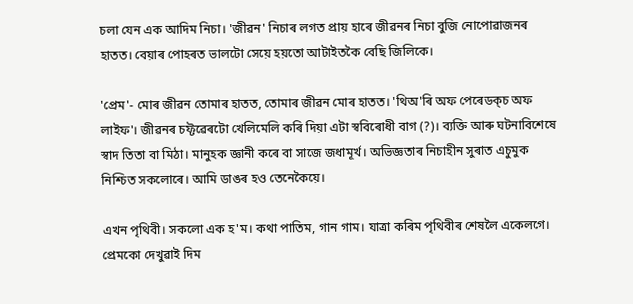চলা যেন এক আদিম নিচা। 'জীৱন' নিচাৰ লগত প্রায় হাৰে জীৱনৰ নিচা বুজি নোপোৱাজনৰ হাতত। বেয়াৰ পোহৰত ভালটো সেয়ে হয়তো আটাইতকৈ বেছি জিলিকে।

'প্রেম'- মোৰ জীৱন তোমাৰ হাতত, তোমাৰ জীৱন মোৰ হাতত। 'থিঅ'ৰি অফ পেৰেডক্চ অফ লাইফ'। জীৱনৰ চফ্টৱেৰটো খেলিমেলি কৰি দিয়া এটা স্ববিৰোধী বাগ (?)। ব্যক্তি আৰু ঘটনাবিশেষে স্বাদ তিতা বা মিঠা। মানুহক জ্ঞানী কৰে বা সাজে জধামূৰ্খ। অভিজ্ঞতাৰ নিচাহীন সুৰাত এচুমুক নিশ্চিত সকলোৰে। আমি ডাঙৰ হও তেনেকৈয়ে।

এখন পৃথিবী। সকলো এক হ'ম। কথা পাতিম, গান গাম। যাত্রা কৰিম পৃথিবীৰ শেষলৈ একেলগে। প্রেমকো দেখুৱাই দিম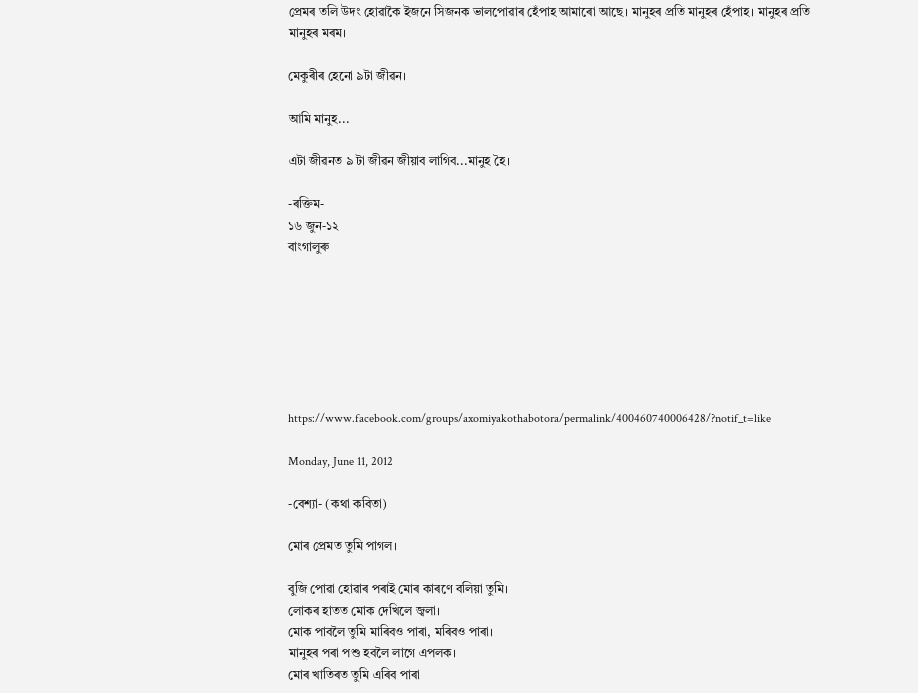প্রেমৰ তলি উদং হোৱাকৈ ইজনে সিজনক ভালপোৱাৰ হেঁপাহ আমাৰো আছে। মানুহৰ প্রতি মানুহৰ হেঁপাহ। মানুহৰ প্রতি মানুহৰ মৰম।

মেকুৰীৰ হেনো ৯টা জীৱন।

আমি মানুহ...

এটা জীৱনত ৯ টা জীৱন জীয়াব লাগিব...মানুহ হৈ।

-ৰক্তিম-
১৬ জুন-১২
বাংগালুৰু







https://www.facebook.com/groups/axomiyakothabotora/permalink/400460740006428/?notif_t=like

Monday, June 11, 2012

-বেশ্যা- (কথা কবিতা)

মোৰ প্রেমত তুমি পাগল।

বুজি পোৱা হোৱাৰ পৰাই মোৰ কাৰণে বলিয়া তুমি।
লোকৰ হাতত মোক দেখিলে জ্বলা।
মোক পাবলৈ তুমি মাৰিবও পাৰা, মৰিবও পাৰা।
মানুহৰ পৰা পশু হবলৈ লাগে এপলক।
মোৰ খাতিৰত তুমি এৰিব পাৰা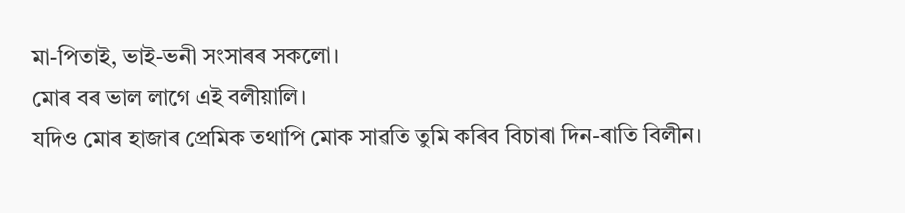মা-পিতাই, ভাই-ভনী সংসাৰৰ সকলো।
মোৰ বৰ ভাল লাগে এই বলীয়ালি।
যদিও মোৰ হাজাৰ প্রেমিক তথাপি মোক সাৱতি তুমি কৰিব বিচাৰা দিন-ৰাতি বিলীন।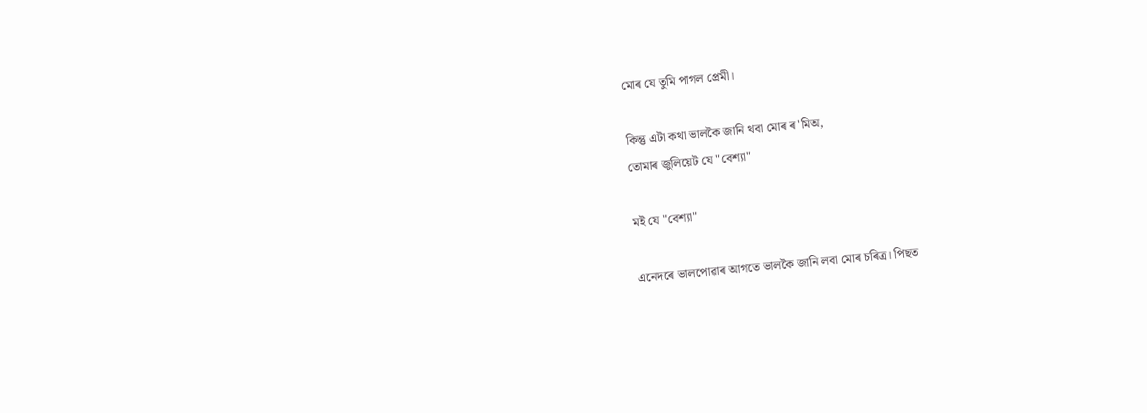মোৰ যে তুমি পাগল প্রেমী।

কিন্তু এটা কথা ভালকৈ জানি থবা মোৰ ৰ'মিঅ,
তোমাৰ জুলিয়েট যে "বেশ্যা"

মই যে "বেশ্যা"

এনেদৰে ভালপোৱাৰ আগতে ভালকৈ জানি লবা মোৰ চৰিত্র। পিছত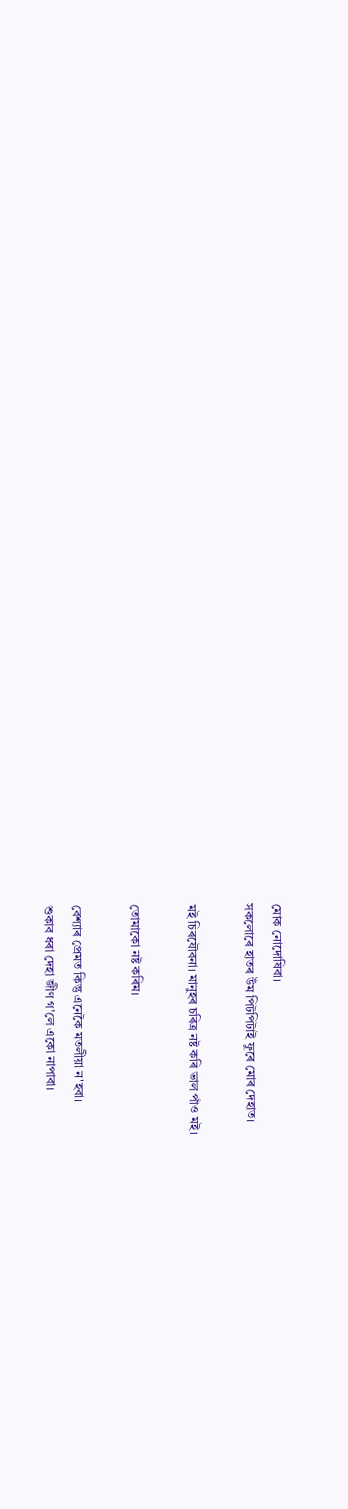মোক নোদোষিবা।
সকলোৰে হাতৰ উঁম পিটপিটাই ফুৰে মোৰ দেহাত।

মই চিৰযৌবনা। মানুহৰ চৰিত্র নষ্ট কৰি ভাল পাঁও মই।

তোমাকো নষ্ট কৰিম।

বেশ্যাৰ প্রেমত কিন্তু এনেকৈ মতলীয়া ন'হবা।
শুকাব ধৰা দেহা জীণ গ'লে একো নাপাবা।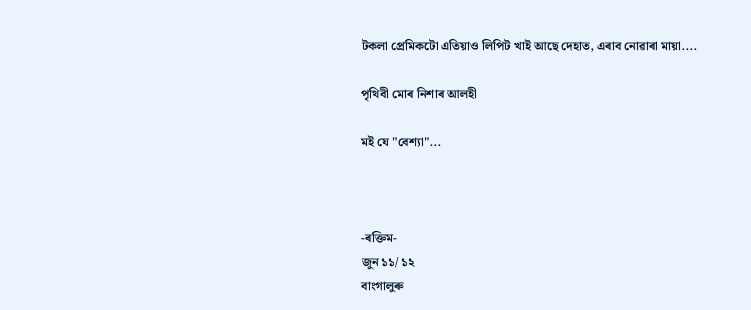টকলা প্রেমিকটো এতিয়াও লিপিট খাই আছে দেহাত, এৰাব নোৱাৰা মায়া....

পৃথিবী মোৰ নিশাৰ আলহী

মই যে "বেশ্যা"...



-ৰক্তিম-
জুন ১১/ ১২
বাংগালুৰু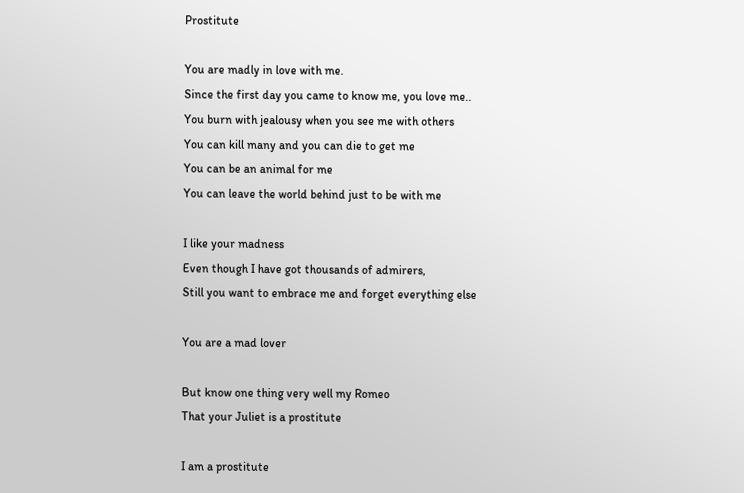Prostitute

You are madly in love with me.
Since the first day you came to know me, you love me..
You burn with jealousy when you see me with others
You can kill many and you can die to get me
You can be an animal for me
You can leave the world behind just to be with me

I like your madness
Even though I have got thousands of admirers,
Still you want to embrace me and forget everything else

You are a mad lover

But know one thing very well my Romeo
That your Juliet is a prostitute

I am a prostitute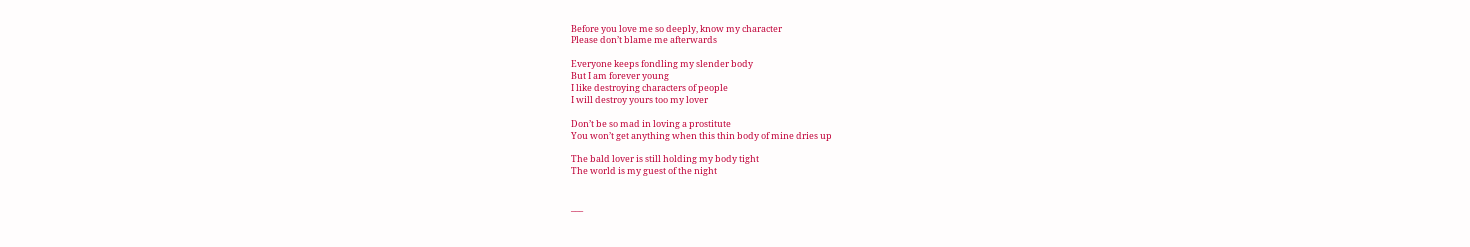Before you love me so deeply, know my character
Please don’t blame me afterwards

Everyone keeps fondling my slender body
But I am forever young
I like destroying characters of people
I will destroy yours too my lover

Don’t be so mad in loving a prostitute
You won’t get anything when this thin body of mine dries up

The bald lover is still holding my body tight
The world is my guest of the night


___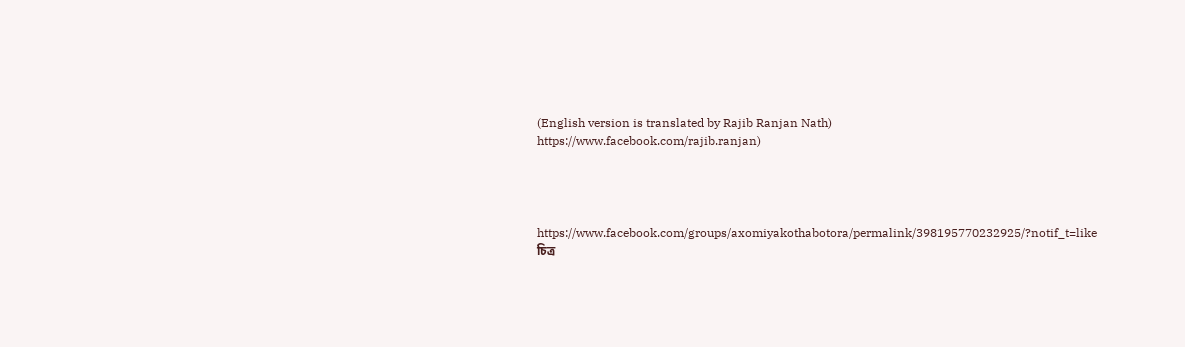(English version is translated by Rajib Ranjan Nath)
https://www.facebook.com/rajib.ranjan)




https://www.facebook.com/groups/axomiyakothabotora/permalink/398195770232925/?notif_t=like
চিত্র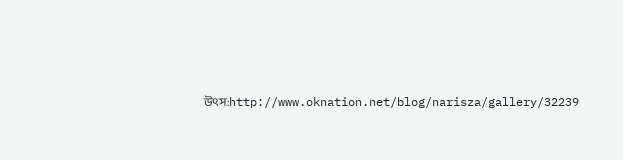উৎস:http://www.oknation.net/blog/narisza/gallery/32239